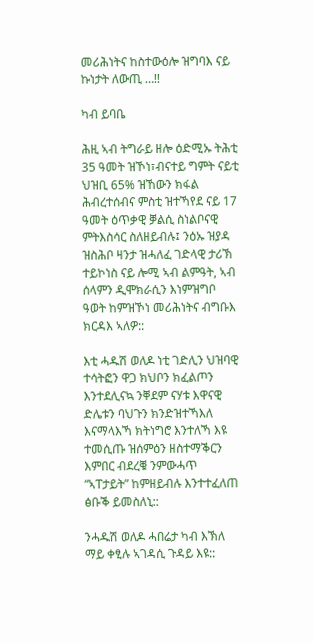መሪሕነትና ከስተውዕሎ ዝግባእ ናይ ኩነታት ለውጢ …!!

ካብ ይባቤ

ሕዚ ኣብ ትግራይ ዘሎ ዕድሚኡ ትሕቲ 35 ዓመት ዝኾነ፣ብናተይ ግምት ናይቲ ህዝቢ 65% ዝኸውን ክፋል ሕብረተሰብና ምስቲ ዝተኻየደ ናይ 17 ዓመት ዕጥቃዊ ቓልሲ ስነልቦናዊ ምትእስሳር ስለዘይብሉ፤ ንዕኡ ዝያዳ ዝስሕቦ ዛንታ ዝሓለፈ ገድላዊ ታሪኽ ተይኮነስ ናይ ሎሚ ኣብ ልምዓት, ኣብ ሰላምን ዲሞክራሲን እነምዝግቦ ዓወት ከምዝኾነ መሪሕነትና ብግቡእ ክርዳእ ኣለዎ::

እቲ ሓዱሽ ወለዶ ነቲ ገድሊን ህዝባዊ ተሳትፎን ዋጋ ክህቦን ክፈልጦን እንተደሊናኳ ንቐደም ናሃቱ እዋናዊ ድሌቱን ባህጉን ክንድዝተኻእለ እናማላእኻ ክትነግሮ እንተለኻ እዩ ተመሲጡ ዝሰምዕን ዘስተማቕርን እምበር ብደረቑ ንምውሓጥ “ኣፐታይት” ከምዘይብሉ እንተተፈለጠ ፅቡቕ ይመስለኒ::

ንሓዱሽ ወለዶ ሓበሬታ ካብ እኽለ ማይ ቀፂሉ ኣገዳሲ ጉዳይ እዩ::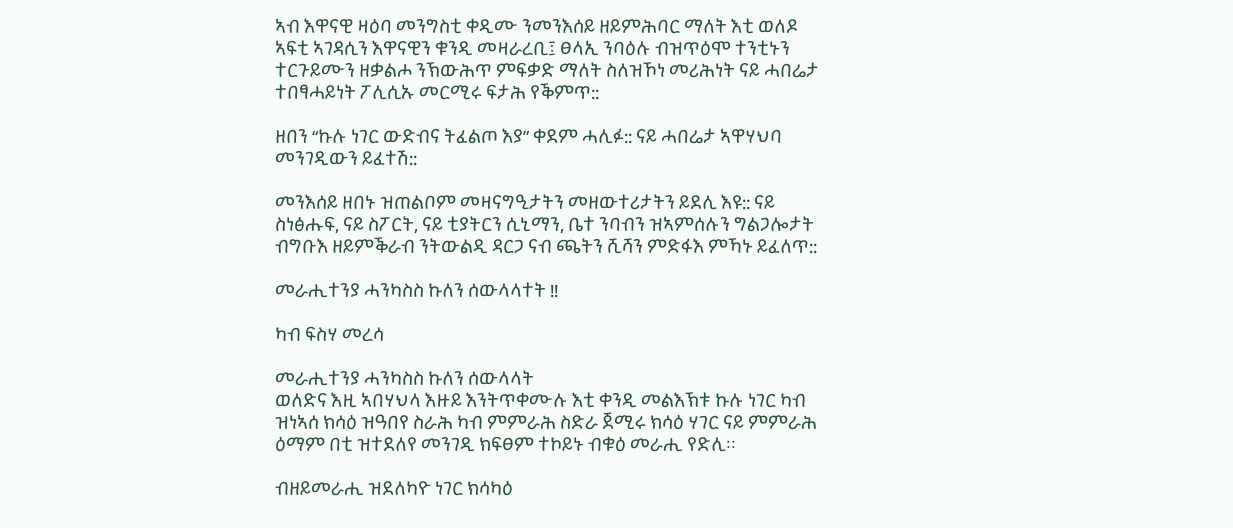ኣብ እዋናዊ ዛዕባ መንግስቲ ቀዲሙ ንመንእሰይ ዘይምሕባር ማለት እቲ ወለዶ ኣፍቲ ኣገዳሲን እዋናዊን ቁንዲ መዛራረቢ፤ ፀላኢ ንባዕሉ ብዝጥዕሞ ተንቲኑን ተርጉይሙን ዘቃልሖ ንኽውሕጥ ምፍቃድ ማለት ስለዝኾነ መሪሕነት ናይ ሓበሬታ ተበፃሓይነት ፖሊሲኡ መርሚሩ ፍታሕ የቕምጥ::

ዘበን “ኩሉ ነገር ውድብና ትፈልጦ እያ” ቀደም ሓሊፉ:: ናይ ሓበሬታ ኣዋሃህባ መንገዲውን ይፈተሽ::

መንእሰይ ዘበኑ ዝጠልቦም መዛናግዒታትን መዘውተሪታትን ይደሊ እዩ:: ናይ ስነፅሑፍ, ናይ ስፖርት, ናይ ቲያትርን ሲኒማን, ቤተ ንባብን ዝኣምሰሉን ግልጋሎታት ብግቡእ ዘይምቕራብ ንትውልዲ ዳርጋ ናብ ጫትን ሺሻን ምድፋእ ምኻኑ ይፈለጥ::

መራሒተንያ ሓንካስስ ኩለን ሰውላላተት !!

ካብ ፍስሃ መረሳ

መራሒተንያ ሓንካስስ ኩለን ሰውላላት
ወለድና እዚ ኣበሃህላ እዙይ እንትጥቀሙሉ እቲ ቀንዲ መልእኽቱ ኩሉ ነገር ካብ ዝነኣሰ ክሳዕ ዝዓበየ ስራሕ ካብ ምምራሕ ስድራ ጀሚሩ ክሳዕ ሃገር ናይ ምምራሕ ዕማም በቲ ዝተደለየ መንገዲ ክፍፀም ተኮይኑ ብቁዕ መራሒ የድሊ፡፡

ብዘይመራሒ ዝደለካዮ ነገር ክሳካዕ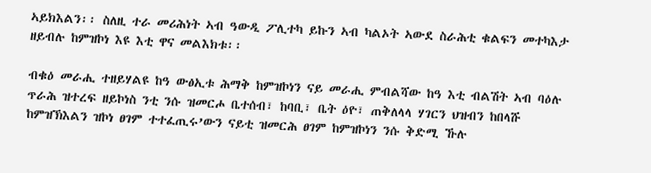ኣይክእልን፡፡ ስለዚ ተራ መሪሕነት ኣብ ዓውዲ ፖሊተካ ይኩን ኣብ ካልኦት ኣውደ ስራሕቲ ቁልፍን መተካእታ ዘይብሉ ከምዝኮነ እዩ እቲ ዋና መልእክቱ፡፡

ብቁዕ መራሒ ተዘይሃልዩ ከዓ ውፅኢቱ ሕማቅ ከምዝኮነን ናይ መራሒ ምብልሻው ከዓ እቲ ብልሽት ኣብ ባዕሉ ጥራሕ ዝተረፍ ዘይኮነስ ንቲ ንሱ ዝመርሖ ቤተሰብ፣ ከባቢ፣ ቤት ዕዮ፣ ጠቅለላላ ሃገርን ህዝብን ከበላሹ ከምዝኽእልን ዝኮነ ፀገም ተተፈጢሩ’ውን ናይቲ ዝመርሕ ፀገም ከምዝኮነን ንሱ ቅድሚ ኹሉ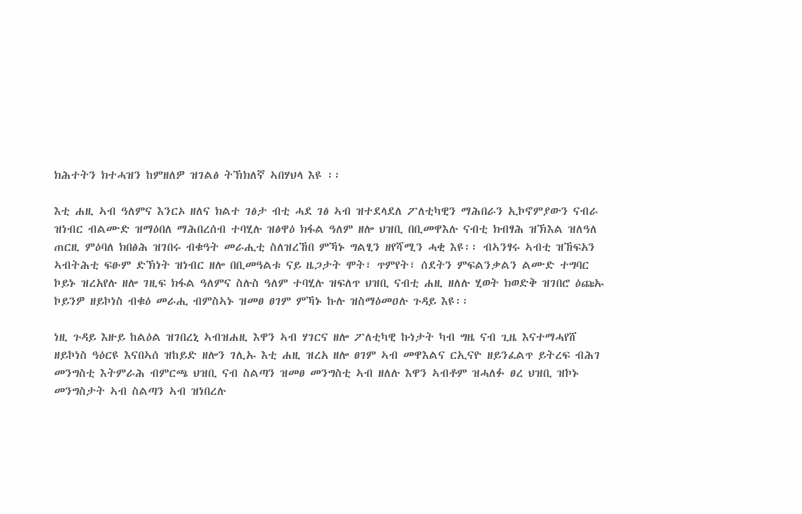ክሕተትን ክተሓዝን ከምዘለዎ ዝገልፅ ትኽክለኛ ኣበሃህላ እዩ ፡፡

እቲ ሐዚ ኣብ ዓለምና እንርኦ ዘለና ክልተ ገፅታ ብቲ ሓደ ገፅ ኣብ ዝተደላደለ ፖለቲካዊን ማሕበራን ኢኮኖምያውን ናብራ ዝነብር ብልሙድ ዝማዕበለ ማሕበረሰብ ተባሂሉ ዝፅዋዕ ክፋል ዓለም ዘሎ ህዝቢ በቢመዋእሉ ናብቲ ክብፃሕ ዝኽእል ዝለዓለ ጠርዚ ምዕባለ ክበፅሕ ዝገበሩ ብቁዓት መራሒቲ ስለዝረኸበ ምኻኑ ግልፂን ዘየሻሚን ሓቂ እዩ፡፡ ብኣንፃሩ ኣብቲ ዝኸፍአን ኣብትሕቲ ፍፁም ድኽነት ዝነብር ዘሎ በቢመዓልቱ ናይ ዜጋታት ሞት፣ ጥምየት፣ ሰደትን ምፍልንቃልን ልሙድ ተግባር ኮይኑ ዝረአየሉ ዘሎ ገዚፍ ክፋል ዓለምና ስሉስ ዓለም ተባሂሉ ዝፍለጥ ህዝቢ ናብቲ ሐዚ ዘለሉ ሂወት ክወድቅ ዝገበሮ ዕጩኡ ኮይንዎ ዘይኮነስ ብቁዕ መራሒ ብምስኣኑ ዝመፀ ፀገም ምኻኑ ኩሉ ዝስማዕመዐሉ ጉዳይ እዩ፡፡

ነዚ ጉዳይ እዙይ ከልዕል ዝገበረኒ ኣብዝሐዚ እዋን ኣብ ሃገርና ዘሎ ፖለቲካዊ ኩነታት ካብ ግዜ ናብ ጊዜ እናተማሓየሸ ዘይኮነስ ዓዕርዩ እናበኣሰ ዝከይድ ዘሎን ገሊኡ እቲ ሐዚ ዝረአ ዘሎ ፀገም ኣብ መዋእልና ርኢናዮ ዘይንፈልጥ ይትረፍ ብሕገ መንግስቲ እትምራሕ ብምርጫ ህዝቢ ናብ ስልጣን ዝመፀ መንግስቲ ኣብ ዘለሉ እዋን ኣብቶም ዝሓለፉ ፀረ ህዝቢ ዝኮኑ መንግስታት ኣብ ስልጣን ኣብ ዝነበረሉ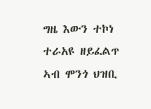ግዜ እውን ተኮነ ተራአዩ ዘይፈልጥ ኣብ ሞንጎ ህዝቢ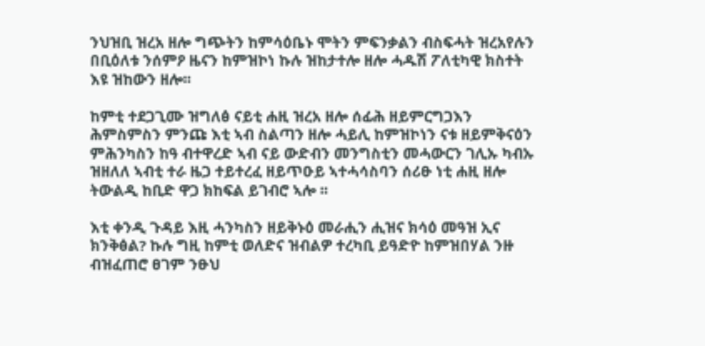ንህዝቢ ዝረአ ዘሎ ግጭትን ከምሳዕቤኑ ሞትን ምፍንቃልን ብስፍሓት ዝረአየሉን በቢዕለቱ ንሰምዖ ዜናን ከምዝኮነ ኩሉ ዝከታተሎ ዘሎ ሓዱሽ ፖለቲካዊ ክስተት እዩ ዝከውን ዘሎ፡፡

ከምቲ ተደጋጊሙ ዝግለፅ ናይቲ ሐዚ ዝረአ ዘሎ ሰፊሕ ዘይምርግጋእን ሕምስምስን ምንጩ እቲ ኣብ ስልጣን ዘሎ ሓይሊ ከምዝኮነን ናቱ ዘይምቅናዕን ምሕንካስን ከዓ ብተዋረድ ኣብ ናይ ውድብን መንግስቲን መሓውርን ገሊኡ ካብኡ ዝዘለለ ኣብቲ ተራ ዜጋ ተይተረፈ ዘይጥዑይ ኣተሓሳስባን ሰሪፁ ነቲ ሐዚ ዘሎ ትውልዲ ከቢድ ዋጋ ክከፍል ይገብሮ ኣሎ ፡፡

እቲ ቀንዲ ጉዳይ እዚ ሓንካስን ዘይቅኑዕ መራሒን ሒዝና ክሳዕ መዓዝ ኢና ክንቅፅል? ኩሉ ግዚ ከምቲ ወለድና ዝብልዎ ተረካቢ ይዓድዮ ከምዝበሃል ንዙ ብዝፈጠሮ ፀገም ንፁህ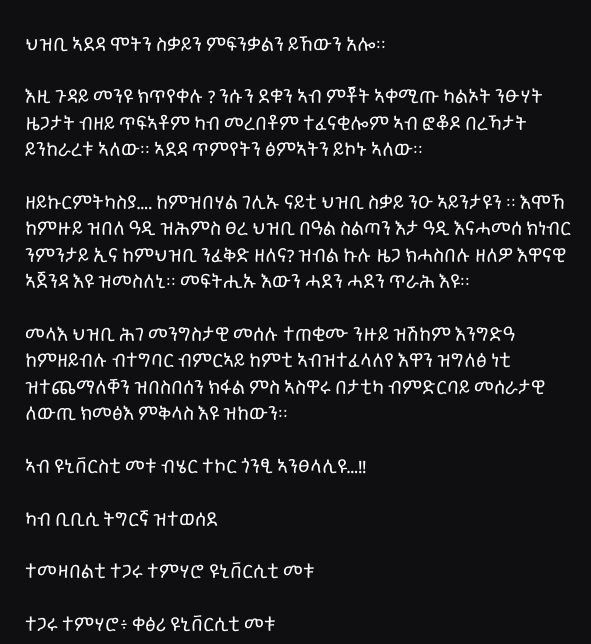ህዝቢ ኣደዳ ሞትን ስቃይን ምፍንቃልን ይኸውን አሎ፡፡

እዚ ጉዳይ መንዩ ክጥየቀሉ ? ንሱን ደቁን ኣብ ምቾት ኣቀሚጡ ካልኦት ንፁሃት ዜጋታት ብዘይ ጥፍኣቶም ካብ መረበቶም ተፈናቂሎም ኣብ ፎቆዶ በረኻታት ይንከራረቱ ኣለው፡፡ ኣደዳ ጥምየትን ፅምኣትን ይኮኑ ኣለው፡፡

ዘይኩርምትካስያ…. ከምዝበሃል ገሊኡ ናይቲ ህዝቢ ስቃይ ንዑ ኣይንታዩን ፡፡ እሞኸ ከምዙይ ዝበለ ዓዲ ዝሕምስ ፀረ ህዝቢ በዓል ስልጣን እታ ዓዲ እናሓመሰ ክነብር ንምንታይ ኢና ከምህዝቢ ንፈቅድ ዘለና? ዝብል ኩሉ ዜጋ ክሓስበሉ ዘለዎ እዋናዊ ኣጀንዳ እዩ ዝመስለኒ፡፡ መፍትሒኡ እውን ሓደን ሓደን ጥራሕ እዩ፡፡

መላእ ህዝቢ ሕገ መንግስታዊ መሰሉ ተጠቂሙ ንዙይ ዝሽከም እንግድዓ ከምዘይብሉ ብተግባር ብምርኣይ ከምቲ ኣብዝተፈላለየ እዋን ዝግለፅ ነቲ ዝተጨማለቐን ዝበስበሰን ክፋል ምስ ኣስዋሩ በታቲካ ብምድርባይ መሰራታዊ ለውጢ ክመፅእ ምቅላስ እዩ ዝከውን፡፡

ኣብ ዩኒቨርስቲ መቱ ብሄር ተኮር ጎንፂ ኣንፀላሊዩ…!!

ካብ ቢቢሲ ትግርኛ ዝተወሰደ

ተመዛበልቲ ተጋሩ ተምሃሮ ዩኒቨርሲቲ መቱ

ተጋሩ ተምሃሮ፥ ቀፅሪ ዩኒቨርሲቲ መቱ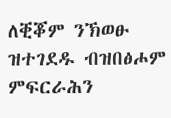ለቒቖም ንኽወፁ ዝተገደዱ ብዝበፅሖም ምፍርራሕን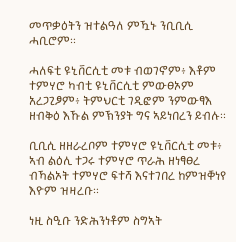መጥቃዕትን ዝተልዓለ ምዃኑ ንቢቢሲ ሓቢሮም።

ሓለፍቲ ዩኒቨርሲቲ መቱ ብወገኖም፥ እቶም ተምሃሮ ካብቲ ዩኒቨርሲቲ ምውፀኦም አረጋጊፆም፥ ትምህርቲ ገዲፎም ንምውፃእ ዘብቅዕ እኹል ምኽንያት ግና ኣይነበረን ይብሉ።

ቢቢሲ ዘዘራረቦም ተምሃሮ ዩኒቨርሲቲ መቱ፥ ኣብ ልዕሊ ተጋሩ ተምሃሮ ጥራሕ ዘነፃፀረ ብኻልኦት ተምሃሮ ፍተሻ እናተገበረ ከምዝቐነየ እዮም ዝዛረቡ።

ነዚ ስዒቡ ንድሕንነቶም ስግኣት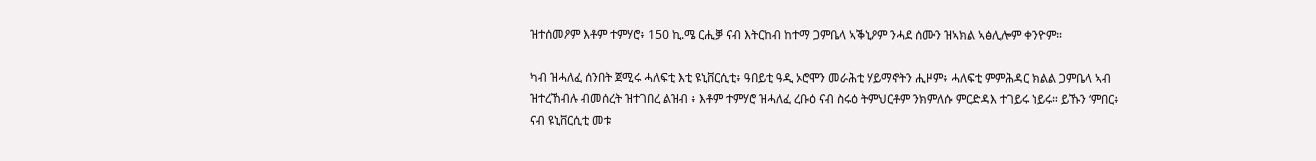ዝተሰመዖም እቶም ተምሃሮ፥ 150 ኪ.ሜ ርሒቓ ናብ እትርከብ ከተማ ጋምቤላ ኣቕኒዖም ንሓደ ሰሙን ዝኣክል ኣፅሊሎም ቀንዮም።

ካብ ዝሓለፈ ሰንበት ጀሚሩ ሓለፍቲ እቲ ዩኒቨርሲቲ፥ ዓበይቲ ዓዲ ኦሮሞን መራሕቲ ሃይማኖትን ሒዞም፥ ሓለፍቲ ምምሕዳር ክልል ጋምቤላ ኣብ ዝተረኸብሉ ብመሰረት ዝተገበረ ልዝብ ፥ እቶም ተምሃሮ ዝሓለፈ ረቡዕ ናብ ስሩዕ ትምህርቶም ንክምለሱ ምርድዳእ ተገይሩ ነይሩ። ይኹን ‘ምበር፥ ናብ ዩኒቨርሲቲ መቱ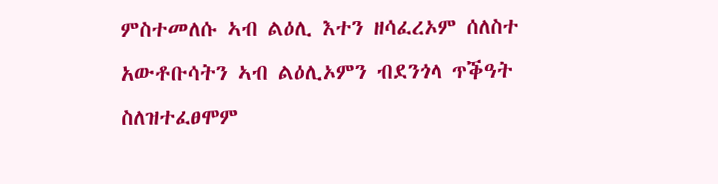ምስተመለሱ ኣብ ልዕሊ እተን ዘሳፈረኦም ሰለስተ አውቶቡሳትን ኣብ ልዕሊኦምን ብደንጎላ ጥቕዓት ስለዝተፈፀሞም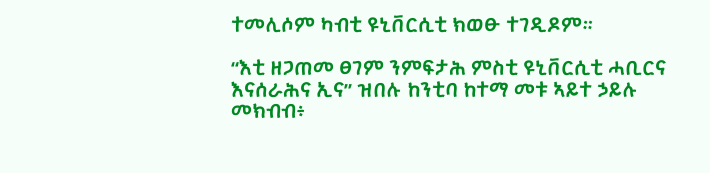ተመሊሶም ካብቲ ዩኒቨርሲቲ ክወፁ ተገዲዶም።

“እቲ ዘጋጠመ ፀገም ንምፍታሕ ምስቲ ዩኒቨርሲቲ ሓቢርና እናሰራሕና ኢና” ዝበሉ ከንቲባ ከተማ መቱ ኣይተ ኃይሉ መክብብ፥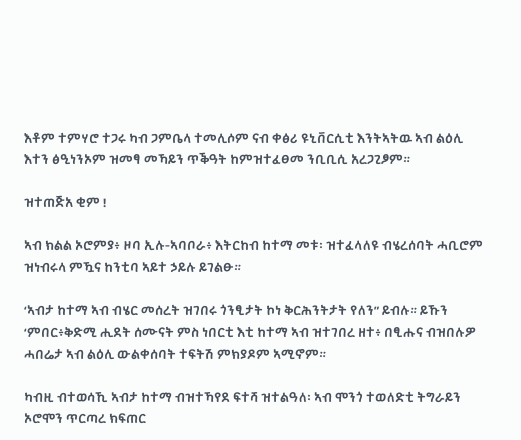እቶም ተምሃሮ ተጋሩ ካብ ጋምቤላ ተመሊሶም ናብ ቀፅሪ ዩኒቨርሲቲ እንትኣትዉ ኣብ ልዕሊ እተን ፅዒነንኦም ዝመፃ መኻይን ጥቕዓት ከምዝተፈፀመ ንቢቢሲ አረጋጊፆም።

ዝተጠጅአ ቂም !

ኣብ ክልል ኦሮምያ፥ ዞባ ኢሉ-ኣባቦራ፥ እትርከብ ከተማ መቱ፡ ዝተፈላለዩ ብሄረሰባት ሓቢሮም ዝነብሩላ ምዃና ከንቲባ ኣይተ ኃይሉ ይገልፁ።

‘ኣብታ ከተማ ኣብ ብሄር መሰረት ዝገበሩ ጎንፂታት ኮነ ቅርሕንትታት የለን” ይብሉ። ይኹን ‘ምበር፥ቅድሚ ሒደት ሰሙናት ምስ ነበርቲ እቲ ከተማ ኣብ ዝተገበረ ዘተ፥ በፂሑና ብዝበሉዎ ሓበሬታ ኣብ ልዕሊ ውልቀሰባት ተፍትሽ ምክያዶም ኣሚኖም።

ካብዚ ብተወሳኺ ኣብታ ከተማ ብዝተኻየደ ፍተሻ ዝተልዓለ፡ ኣብ ሞንጎ ተወለድቲ ትግራይን ኦሮሞን ጥርጣረ ክፍጠር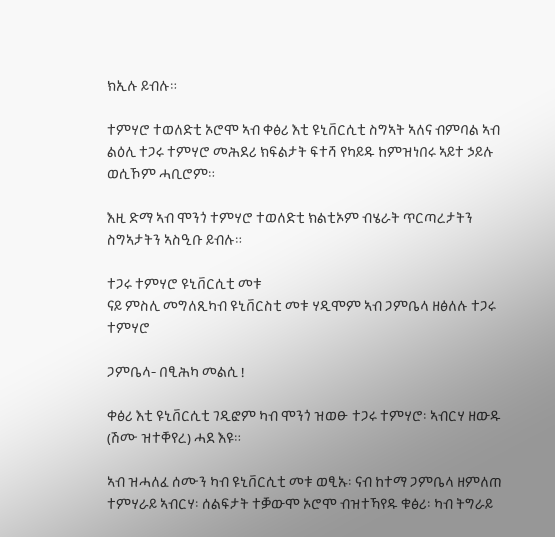ክኢሉ ይብሉ።

ተምሃሮ ተወለድቲ ኦሮሞ ኣብ ቀፅሪ እቲ ዩኒቨርሲቲ ስግኣት ኣለና ብምባል ኣብ ልዕሊ ተጋሩ ተምሃሮ መሕደሪ ክፍልታት ፍተሻ የካይዱ ከምዝነበሩ ኣይተ ኃይሉ ወሲኾም ሓቢሮም።

እዚ ድማ ኣብ ሞንጎ ተምሃሮ ተወለድቲ ክልቲኦም ብሄራት ጥርጣረታትን ስግኣታትን ኣስዒቡ ይብሉ።

ተጋሩ ተምሃሮ ዩኒቨርሲቲ መቱ
ናይ ምስሊ መግለጺካብ ዩኒቨርስቲ መቱ ሃዲሞም ኣብ ጋምቤላ ዘፅለሉ ተጋሩ ተምሃሮ

ጋምቤላ- በፂሕካ መልሲ !

ቀፅሪ እቲ ዩኒቨርሲቲ ገዲፎም ካብ ሞንጎ ዝወፁ ተጋሩ ተምሃሮ፡ ኣብርሃ ዘውዱ (ሽሙ ዝተቐየረ) ሓደ እዩ።

ኣብ ዝሓለፈ ሰሙን ካብ ዩኒቨርሲቲ መቱ ወፂኡ፡ ናብ ከተማ ጋምቤላ ዘምለጠ ተምሃራይ ኣብርሃ፡ ሰልፍታት ተቓውሞ ኦሮሞ ብዝተኻየዱ ቁፅሪ፡ ካብ ትግራይ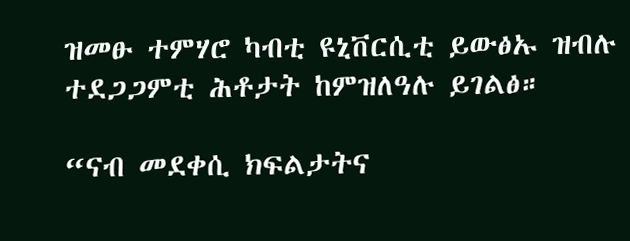ዝመፁ ተምሃሮ ካብቲ ዩኒቨርሲቲ ይውፅኡ ዝብሉ ተደጋጋምቲ ሕቶታት ከምዝለዓሉ ይገልፅ።

“ናብ መደቀሲ ክፍልታትና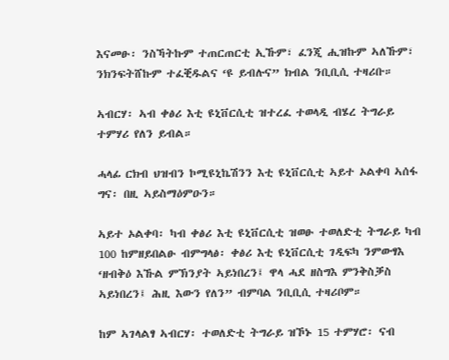እናመፁ፡ ንስኻትኩም ተጠርጠርቲ ኢኹም፣ ፈንጂ ሒዝኩም ኣለኹም፣ ንክንፍትሸኩም ተፈቒዱልና ‘ዩ ይብሉና” ክብል ንቢቢሲ ተዛሪቡ።

ኣብርሃ፡ ኣብ ቀፅሪ እቲ ዩኒቨርሲቲ ዝተረፈ ተወላዲ ብሄረ ትግራይ ተምሃሪ የለን ይብል።

ሓላፊ ርክብ ህዝብን ኮሚዩኒኬሽንን እቲ ዩኒቨርሲቲ ኣይተ ኦልቀባ ኣሰፋ ግና፡ በዚ ኣይስማዕምዑን።

ኣይተ ኦልቀባ፡ ካብ ቀፅሪ እቲ ዩኒቨርሲቲ ዝወፁ ተወለድቲ ትግራይ ካብ 100 ከምዘይበልፁ ብምግላፅ፡ ቀፅሪ እቲ ዩኒቨርሲቲ ገዲፍካ ንምውፃእ ‘ዘብቅዕ እኹል ምኽንያት ኣይነበረን፤ ዋላ ሓደ ዘስግእ ምንቅስቓስ ኣይነበረን፤ ሕዚ እውን የለን” ብምባል ንቢቢሲ ተዛሪቦም።

ከም ኣገላልፃ ኣብርሃ፡ ተወለድቲ ትግራይ ዝኾኑ 15 ተምሃሮ፡ ናብ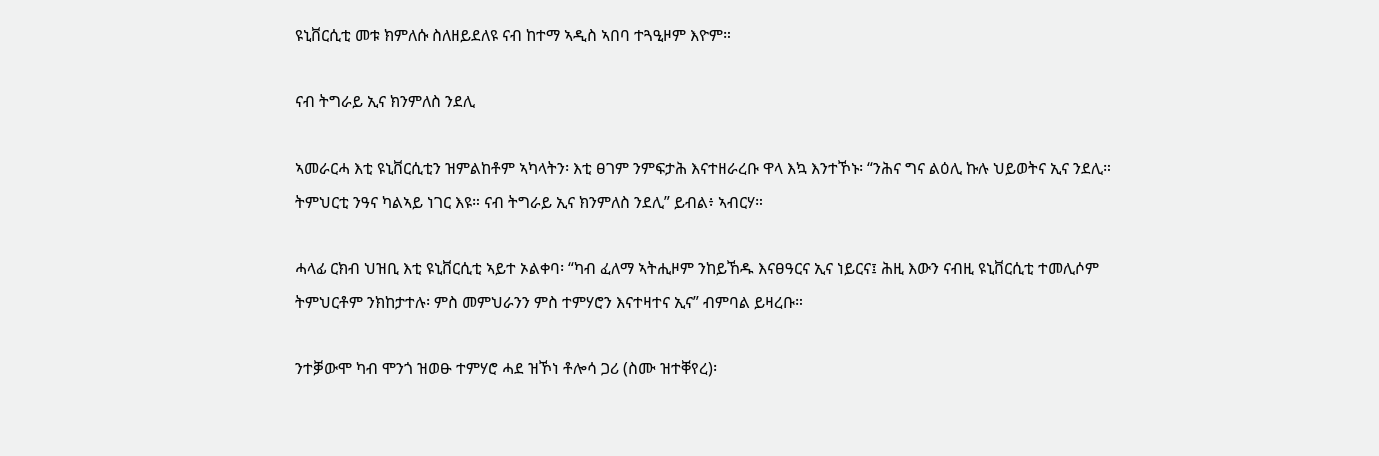ዩኒቨርሲቲ መቱ ክምለሱ ስለዘይደለዩ ናብ ከተማ ኣዲስ ኣበባ ተጓዒዞም እዮም።

ናብ ትግራይ ኢና ክንምለስ ንደሊ

ኣመራርሓ እቲ ዩኒቨርሲቲን ዝምልከቶም ኣካላትን፡ እቲ ፀገም ንምፍታሕ እናተዘራረቡ ዋላ እኳ እንተኾኑ፡ “ንሕና ግና ልዕሊ ኩሉ ህይወትና ኢና ንደሊ። ትምህርቲ ንዓና ካልኣይ ነገር እዩ። ናብ ትግራይ ኢና ክንምለስ ንደሊ” ይብል፥ ኣብርሃ።

ሓላፊ ርክብ ህዝቢ እቲ ዩኒቨርሲቲ ኣይተ ኦልቀባ፡ “ካብ ፈለማ ኣትሒዞም ንከይኸዱ እናፀዓርና ኢና ነይርና፤ ሕዚ እውን ናብዚ ዩኒቨርሲቲ ተመሊሶም ትምህርቶም ንክከታተሉ፡ ምስ መምህራንን ምስ ተምሃሮን እናተዛተና ኢና” ብምባል ይዛረቡ።

ንተቓውሞ ካብ ሞንጎ ዝወፁ ተምሃሮ ሓደ ዝኾነ ቶሎሳ ጋሪ (ስሙ ዝተቐየረ)፡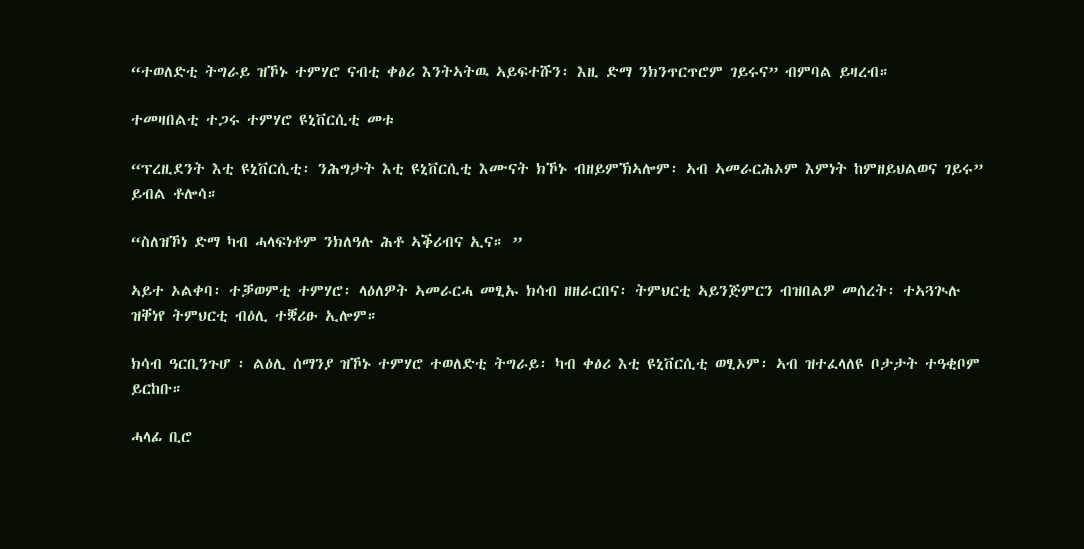“ተወለድቲ ትግራይ ዝኾኑ ተምሃሮ ናብቲ ቀፅሪ እንትኣትዉ ኣይፍተሹን፡ እዚ ድማ ንክንጥርጥሮም ገይሩና” ብምባል ይዛረብ።

ተመዛበልቲ ተጋሩ ተምሃሮ ዩኒቨርሲቲ መቱ

“ፕረዚደንት እቲ ዩኒቨርሲቲ፡ ንሕግታት እቲ ዩኒቨርሲቲ እሙናት ክኾኑ ብዘይምኽኣሎም፡ ኣብ ኣመራርሕኦም እምነት ከምዘይህልወና ገይሩ” ይብል ቶሎሳ።

“ስለዝኾነ ድማ ካብ ሓላፍነቶም ንክለዓሉ ሕቶ ኣቕሪብና ኢና። ”

ኣይተ ኦልቀባ፡ ተቓወምቲ ተምሃሮ፡ ላዕለዎት ኣመራርሓ መፂኡ ክሳብ ዘዘራርበና፡ ትምህርቲ ኣይንጅምርን ብዝበልዎ መሰረት፡ ተኣጓጒሉ ዝቐነየ ትምህርቲ ብዕሊ ተቛሪፁ ኢሎም።

ክሳብ ዓርቢንጉሆ ፡ ልዕሊ ሰማንያ ዝኾኑ ተምሃሮ ተወለድቲ ትግራይ፡ ካብ ቀፅሪ እቲ ዩኒቨርሲቲ ወፂኦም፡ ኣብ ዝተፈላለዩ ቦታታት ተዓቂቦም ይርከቡ።

ሓላፊ ቢሮ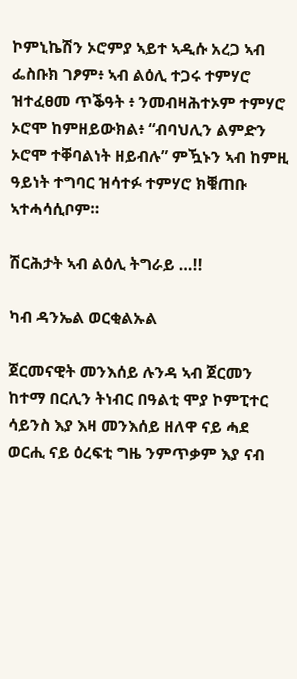ኮምኒኬሽን ኦሮምያ ኣይተ ኣዲሱ አረጋ ኣብ ፌስቡክ ገፆም፥ ኣብ ልዕሊ ተጋሩ ተምሃሮ ዝተፈፀመ ጥቕዓት ፥ ንመብዛሕተኦም ተምሃሮ ኦሮሞ ከምዘይውክል፥ “ብባህሊን ልምድን ኦሮሞ ተቐባልነት ዘይብሉ” ምዃኑን ኣብ ከምዚ ዓይነት ተግባር ዝሳተፉ ተምሃሮ ክቑጠቡ ኣተሓሳሲቦም።

ሽርሕታት ኣብ ልዕሊ ትግራይ …!!

ካብ ዳንኤል ወርቂልኡል

ጀርመናዊት መንእሰይ ሉንዳ ኣብ ጀርመን ከተማ በርሊን ትነብር በዓልቲ ሞያ ኮምፒተር ሳይንስ እያ እዛ መንእሰይ ዘለዋ ናይ ሓደ ወርሒ ናይ ዕረፍቲ ግዜ ንምጥቃም እያ ናብ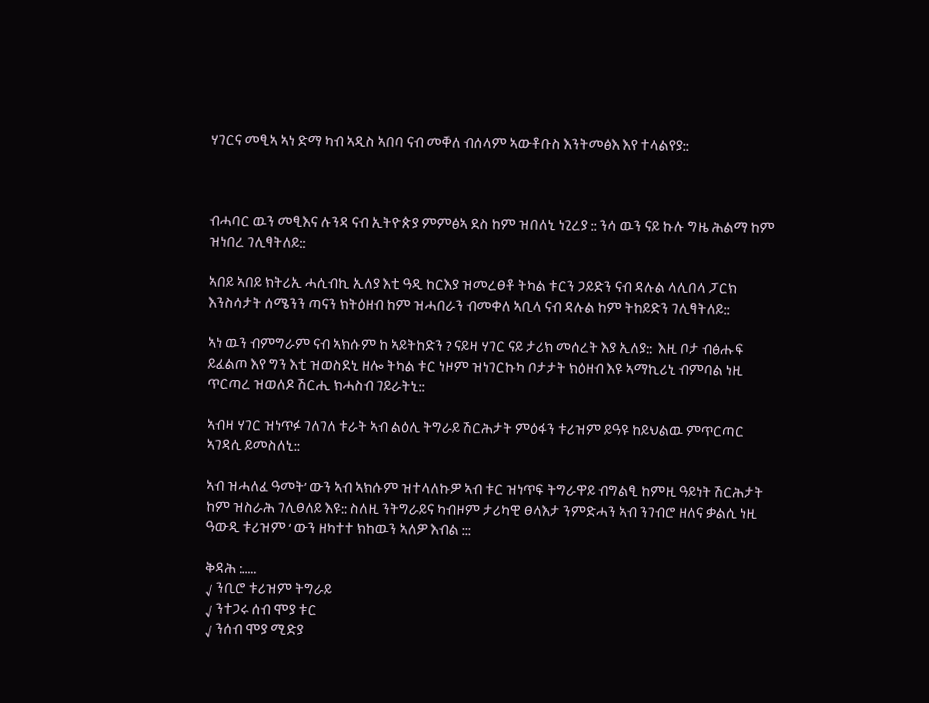ሃገርና መፂኣ ኣነ ድማ ካብ ኣዲስ ኣበባ ናብ መቐለ ብሰላም ኣውቶቡስ እንትመፅእ እየ ተላልየያ::



ብሓባር ዉን መፂእና ሉንዳ ናብ ኢትዮጵያ ምምፅኣ ደስ ከም ዝበለኒ ነጊረያ :: ንሳ ዉን ናይ ኩሉ ግዜ ሕልማ ከም ዝነበረ ገሊፃትለይ::

ኣበይ ኣበይ ክትሪኢ ሓሲብኪ ኢለያ እቲ ዓዲ ከርእያ ዝመረፀቶ ትካል ቱርን ጋይድን ናብ ዳሉል ላሊበላ ፓርክ እንስሳታት ሰሜንን ጣናን ክትዕዘብ ከም ዝሓበራን ብመቀለ ኣቢላ ናብ ዳሉል ከም ትከይድን ገሊፃትለይ::

ኣነ ዉን ብምግራም ናብ ኣክሱም ከ ኣይትከድን ? ናይዛ ሃገር ናይ ታሪክ መሰረት እያ ኢለያ::  እዚ ቦታ ብፅሑፍ ይፈልጦ እየ ግን እቲ ዝወስደኒ ዘሎ ትካል ቱር ነዞም ዝነገርኩካ ቦታታት ክዕዘብ እዩ ኣማኪሪኒ ብምባል ነዚ ጥርጣረ ዝወለዶ ሽርሒ ክሓስብ ገይራትኒ::

ኣብዛ ሃገር ዝነጥፉ ገለገለ ቱራት ኣብ ልዕሊ ትግራይ ሽርሕታት ምዕፋን ቱሪዝም ይዓዩ ከይህልዉ ምጥርጣር ኣገዳሲ ይመስለኒ::

ኣብ ዝሓለፈ ዓመት’ ውን ኣብ ኣክሱም ዝተላለኩዎ ኣብ ቱር ዝነጥፍ ትግራዋይ ብግልፂ ከምዚ ዓይነት ሽርሕታት ከም ዝስራሕ ገሊፀለይ እዩ:: ስለዚ ንትግራይና ካብዞም ታሪካዊ ፀላእታ ንምድሓን ኣብ ንገብሮ ዘለና ቃልሲ ነዚ ዓውዲ ቱሪዝም ‘ ውን ዘካተተ ክከዉን ኣለዎ እብል :::

ቅዳሕ :…..
√ ንቢሮ ቱሪዝም ትግራይ
√ ንተጋሩ ሰብ ሞያ ቱር
√ ንሰብ ሞያ ሚድያ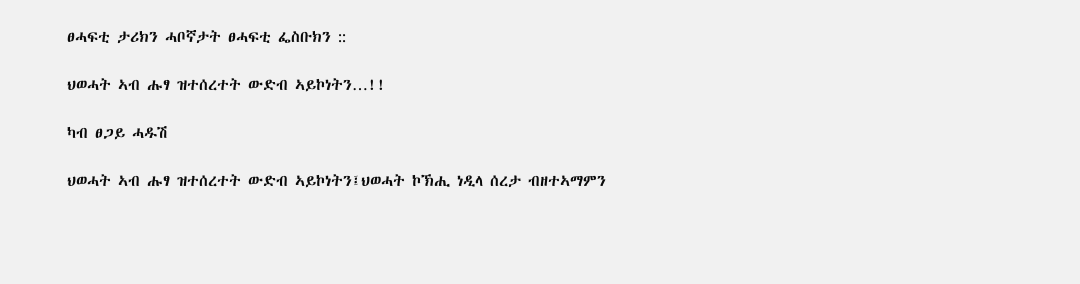ፀሓፍቲ ታሪክን ሓቦኛታት ፀሓፍቲ ፌስቡክን ::

ህወሓት ኣብ ሑፃ ዝተሰረተት ውድብ ኣይኮነትን…!!

ካብ ፀጋይ ሓዱሽ

ህወሓት ኣብ ሑፃ ዝተሰረተት ውድብ ኣይኮነትን፤ህወሓት ኮኽሒ ነዲላ ሰረታ ብዘተኣማምን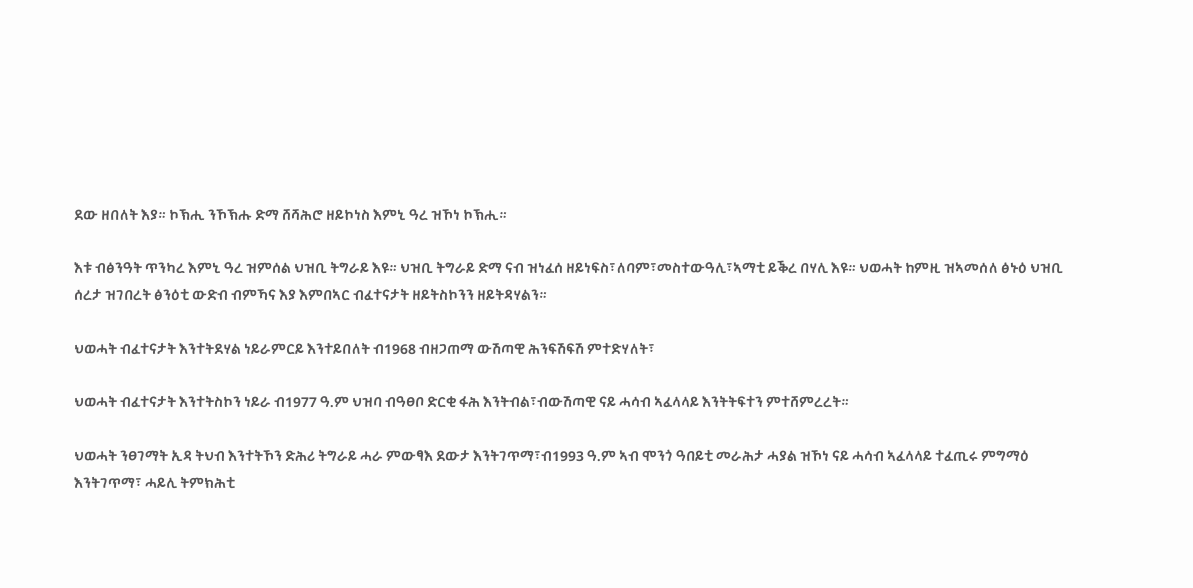ደው ዘበለት እያ። ኮኽሒ ንኾኽሑ ድማ ሸሻሕሮ ዘይኮነስ እምኒ ዓረ ዝኾነ ኮኽሒ።

እቱ ብፅንዓት ጥንካረ እምኒ ዓረ ዝምሰል ህዝቢ ትግራይ እዩ። ህዝቢ ትግራይ ድማ ናብ ዝነፈሰ ዘይነፍስ፣ለባም፣መስተውዓሊ፣ኣማቲ ይቕረ በሃሊ እዩ። ህወሓት ከምዚ ዝኣመሰለ ፅኑዕ ህዝቢ ሰረታ ዝገበረት ፅንዕቲ ውድብ ብምኻና እያ እምበኣር ብፈተናታት ዘይትስኮንን ዘይትዳሃልን።

ህወሓት ብፈተናታት እንተትደሃል ነይራምርይ እንተይበለት ብ1968 ብዘጋጠማ ውሽጣዊ ሕንፍሽፍሽ ምተድሃለት፣

ህወሓት ብፈተናታት እንተትስኮን ነይራ ብ1977 ዓ.ም ህዝባ ብዓፀቦ ድርቂ ፋሕ እንትብል፣ብውሽጣዊ ናይ ሓሳብ ኣፈላላይ እንትትፍተን ምተሸምረረት።

ህወሓት ንፀገማት ኢዳ ትህብ እንተትኾን ድሕሪ ትግራይ ሓራ ምውፃእ ደውታ እንትገጥማ፣ብ1993 ዓ.ም ኣብ ሞንጎ ዓበይቲ መራሕታ ሓያል ዝኾነ ናይ ሓሳብ ኣፈላላይ ተፈጢሩ ምግማዕ እንትገጥማ፣ ሓይሊ ትምክሕቲ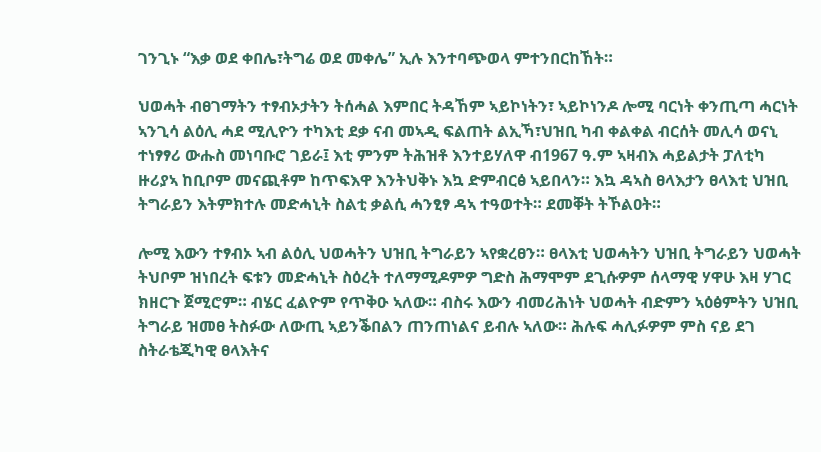ገንጊኑ “እቃ ወደ ቀበሌ፣ትግሬ ወደ መቀሌ” ኢሉ እንተባጭወላ ምተንበርከኸት።

ህወሓት ብፀገማትን ተፃብኦታትን ትሰሓል እምበር ትዳኸም ኣይኮነትን፣ ኣይኮነንዶ ሎሚ ባርነት ቀንጢጣ ሓርነት ኣንጊሳ ልዕሊ ሓደ ሚሊዮን ተካእቲ ደቃ ናብ መኣዲ ፍልጠት ልኢኻ፣ህዝቢ ካብ ቀልቀል ብርሰት መሊሳ ወናኒ ተነፃፃሪ ውሑስ መነባቡሮ ገይራ፤ እቲ ምንም ትሕዝቶ እንተይሃለዋ ብ1967 ዓ.ም ኣዛብእ ሓይልታት ፓለቲካ ዙሪያኣ ከቢቦም መናጪቶም ከጥፍእዋ እንትህቅኑ እኳ ድምብርፅ ኣይበላን። እኳ ዳኣስ ፀላእታን ፀላእቲ ህዝቢ ትግራይን እትምክተሉ መድሓኒት ስልቲ ቃልሲ ሓንፂፃ ዳኣ ተዓወተት። ደመቐት ትኾልዐት።

ሎሚ እውን ተፃብኦ ኣብ ልዕሊ ህወሓትን ህዝቢ ትግራይን ኣየቋረፀን። ፀላእቲ ህወሓትን ህዝቢ ትግራይን ህወሓት ትህቦም ዝነበረት ፍቱን መድሓኒት ስዕረት ተለማሚዶምዎ ግድስ ሕማሞም ደጊሱዎም ሰላማዊ ሃዋሁ እዛ ሃገር ክዘርጉ ጀሚሮም። ብሄር ፈልዮም የጥቅዑ ኣለው። ብስሩ እውን ብመሪሕነት ህወሓት ብድምን ኣዕፅምትን ህዝቢ ትግራይ ዝመፀ ትስፉው ለውጢ ኣይንቕበልን ጠንጠነልና ይብሉ ኣለው። ሕሉፍ ሓሊፉዎም ምስ ናይ ደገ ስትራቴጂካዊ ፀላእትና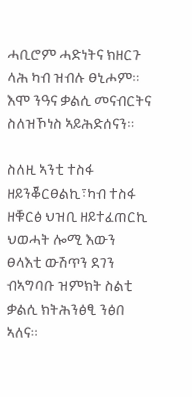ሓቢሮም ሓድነትና ክዘርጉ ላሕ ካብ ዝብሉ ፀኒሖም።
እሞ ንዓና ቃልሲ መናብርትና ስለዝኾነስ ኣይሕድሰናን።

ስለዚ ኣንቲ ተስፋ ዘይንቖርፀልኪ፣ካብ ተስፋ ዘቑርፅ ህዝቢ ዘይተፈጠርኪ ህወሓት ሎሚ እውን ፀላእቲ ውሽጥን ደገን ብኣግባቡ ዝምክት ስልቲ ቃልሲ ክትሕንፅፂ ንፅበ ኣለና።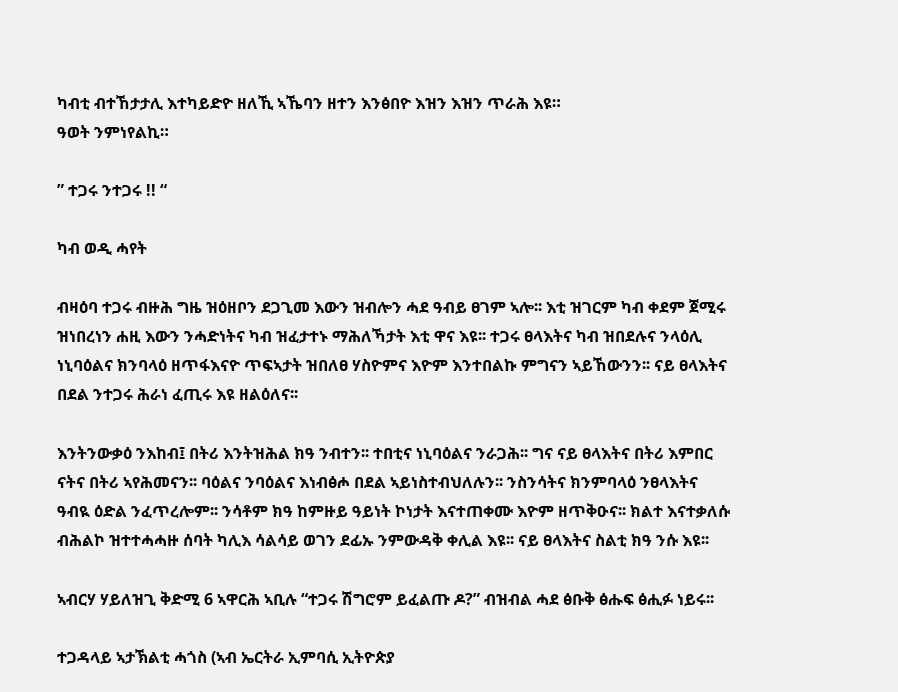ካብቲ ብተኸታታሊ እተካይድዮ ዘለኺ ኣኼባን ዘተን እንፅበዮ እዝን እዝን ጥራሕ እዩ።
ዓወት ንምነየልኪ።

” ተጋሩ ንተጋሩ !! “

ካብ ወዲ ሓየት

ብዛዕባ ተጋሩ ብዙሕ ግዜ ዝዕዘቦን ደጋጊመ እውን ዝብሎን ሓደ ዓብይ ፀገም ኣሎ፡፡ እቲ ዝገርም ካብ ቀደም ጀሚሩ ዝነበረነን ሐዚ እውን ንሓድነትና ካብ ዝፈታተኑ ማሕለኻታት እቲ ዋና እዩ፡፡ ተጋሩ ፀላእትና ካብ ዝበደሉና ንላዕሊ ነኒባዕልና ክንባላዕ ዘጥፋእናዮ ጥፍኣታት ዝበለፀ ሃስዮምና እዮም እንተበልኩ ምግናን ኣይኸውንን፡፡ ናይ ፀላእትና በደል ንተጋሩ ሕራነ ፈጢሩ እዩ ዘልዕለና፡፡

እንትንውቃዕ ንእከብ፤ በትሪ እንትዝሕል ክዓ ንብተን፡፡ ተበቲና ነኒባዕልና ንራጋሕ፡፡ ግና ናይ ፀላእትና በትሪ እምበር ናትና በትሪ ኣየሕመናን፡፡ ባዕልና ንባዕልና እነብፅሖ በደል ኣይነስተብህለሉን፡፡ ንስንሳትና ክንምባላዕ ንፀላእትና ዓብዪ ዕድል ንፈጥረሎም፡፡ ንሳቶም ክዓ ከምዙይ ዓይነት ኮነታት እናተጠቀሙ እዮም ዘጥቅዑና፡፡ ክልተ እናተቃለሱ ብሕልኮ ዝተተሓሓዙ ሰባት ካሊእ ሳልሳይ ወገን ደፊኡ ንምውዳቅ ቀሊል እዩ፡፡ ናይ ፀላእትና ስልቲ ክዓ ንሱ እዩ፡፡

ኣብርሃ ሃይለዝጊ ቅድሚ 6 ኣዋርሕ ኣቢሉ “ተጋሩ ሽግሮም ይፈልጡ ዶ?” ብዝብል ሓደ ፅቡቅ ፅሑፍ ፅሒፉ ነይሩ፡፡

ተጋዳላይ ኣታኽልቲ ሓጎስ (ኣብ ኤርትራ ኢምባሲ ኢትዮጵያ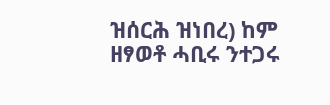ዝሰርሕ ዝነበረ) ከም ዘፃወቶ ሓቢሩ ንተጋሩ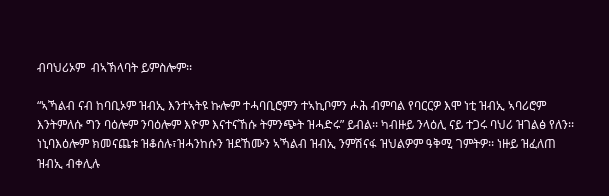ብባህሪኦም  ብኣኽላባት ይምስሎም፡፡

“ኣኻልብ ናብ ከባቢኦም ዝብኢ እንተኣትዩ ኩሎም ተሓባቢሮምን ተኣኪቦምን ሖሕ ብምባል የባርርዎ እሞ ነቲ ዝብኢ ኣባሪሮም እንትምለሱ ግን ባዕሎም ንባዕሎም እዮም እናተናኸሱ ትምንጭት ዝሓድሩ” ይብል፡፡ ካብዙይ ንላዕሊ ናይ ተጋሩ ባህሪ ዝገልፅ የለን፡፡ ነኒባእዕሎም ክመናጨቱ ዝቆሰሉ፣ዝሓንከሱን ዝደኸሙን ኣኻልብ ዝብኢ ንምሽናፋ ዝህልዎም ዓቅሚ ገምትዎ፡፡ ነዙይ ዝፈለጠ ዝብኢ ብቀሊሉ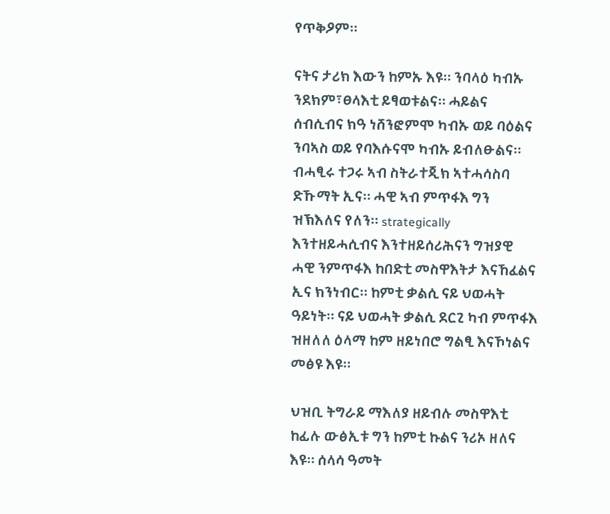የጥቅዖም፡፡

ናትና ታሪክ እውን ከምኡ እዩ፡፡ ንባላዕ ካብኡ ንደክም፣ፀላእቲ ይፃወቱልና፡፡ ሓይልና ሰብሲብና ክዓ ነሸንፎምሞ ካብኡ ወይ ባዕልና ንባኣስ ወይ የባእሱናሞ ካብኡ ይብለፁልና፡፡
ብሓፂሩ ተጋሩ ኣብ ስትራተጂክ ኣተሓሳስባ ድኹማት ኢና፡፡ ሓዊ ኣብ ምጥፋእ ግን ዝኽእለና የለን፡፡ strategically እንተዘይሓሲብና እንተዘይሰሪሕናን ግዝያዊ ሓዊ ንምጥፋእ ከበድቲ መስዋእትታ እናኸፈልና ኢና ክንነብር፡፡ ከምቲ ቃልሲ ናይ ህወሓት ዓይነት፡፡ ናይ ህወሓት ቃልሲ ደርጊ ካብ ምጥፋእ ዝዘለለ ዕላማ ከም ዘይነበሮ ግልፂ እናኾነልና መፅዩ እዩ፡፡

ህዝቢ ትግራይ ማእለያ ዘይብሉ መስዋእቲ ከፊሉ ውፅኢቱ ግን ከምቲ ኩልና ንሪኦ ዘለና እዩ፡፡ ሰላሳ ዓመት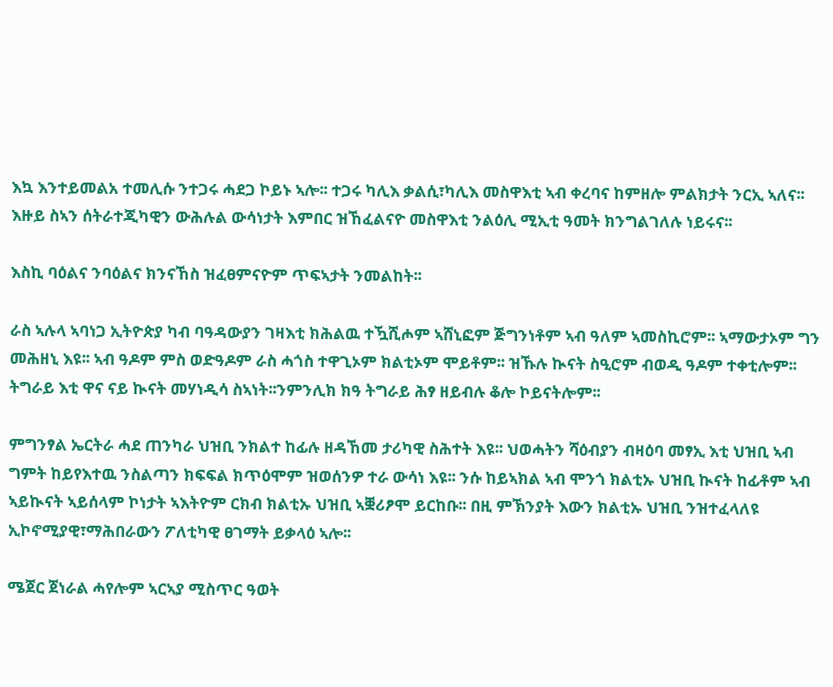እኳ እንተይመልአ ተመሊሱ ንተጋሩ ሓደጋ ኮይኑ ኣሎ፡፡ ተጋሩ ካሊእ ቃልሲ፣ካሊእ መስዋእቲ ኣብ ቀረባና ከምዘሎ ምልክታት ንርኢ ኣለና፡፡ እዙይ ስኣን ሰትራተጂካዊን ውሕሉል ውሳነታት እምበር ዝኸፈልናዮ መስዋእቲ ንልዕሊ ሚኢቲ ዓመት ክንግልገለሉ ነይሩና፡፡

እስኪ ባዕልና ንባዕልና ክንናኸስ ዝፈፀምናዮም ጥፍኣታት ንመልከት፡፡

ራስ ኣሉላ ኣባነጋ ኢትዮጵያ ካብ ባዓዳውያን ገዛእቲ ክሕልዉ ተዃሺሖም ኣሸኒፎም ጅግንነቶም ኣብ ዓለም ኣመስኪሮም፡፡ ኣማውታኦም ግን መሕዘኒ እዩ፡፡ ኣብ ዓዶም ምስ ወድዓዶም ራስ ሓጎስ ተዋጊኦም ክልቲኦም ሞይቶም፡፡ ዝኹሉ ኲናት ስዒሮም ብወዲ ዓዶም ተቀቲሎም፡፡ ትግራይ እቲ ዋና ናይ ኲናት መሃነዲሳ ስኣነት፡፡ንምንሊክ ክዓ ትግራይ ሕፃ ዘይብሉ ቆሎ ኮይናትሎም፡፡

ምግንፃል ኤርትራ ሓደ ጠንካራ ህዝቢ ንክልተ ከፊሉ ዘዳኸመ ታሪካዊ ስሕተት እዩ፡፡ ህወሓትን ሻዕብያን ብዛዕባ መፃኢ እቲ ህዝቢ ኣብ ግምት ከይየእተዉ ንስልጣን ክፍፍል ክጥዕሞም ዝወሰንዎ ተራ ውሳነ እዩ፡፡ ንሱ ከይኣክል ኣብ ሞንጎ ክልቲኡ ህዝቢ ኲናት ከፊቶም ኣብ ኣይኲናት ኣይሰላም ኮነታት ኣእትዮም ርክብ ክልቲኡ ህዝቢ ኣቛሪፆሞ ይርከቡ፡፡ በዚ ምኽንያት እውን ክልቲኡ ህዝቢ ንዝተፈላለዩ ኢኮኖሚያዊ፣ማሕበራውን ፖለቲካዊ ፀገማት ይቃላዕ ኣሎ፡፡

ሜጀር ጀነራል ሓየሎም ኣርኣያ ሚስጥር ዓወት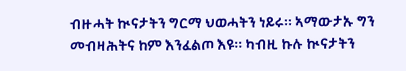ብዙሓት ኲናታትን ግርማ ህወሓትን ነይሩ፡፡ ኣማውታኡ ግን መብዛሕትና ከም እንፈልጦ እዩ፡፡ ካብዚ ኩሉ ኲናታትን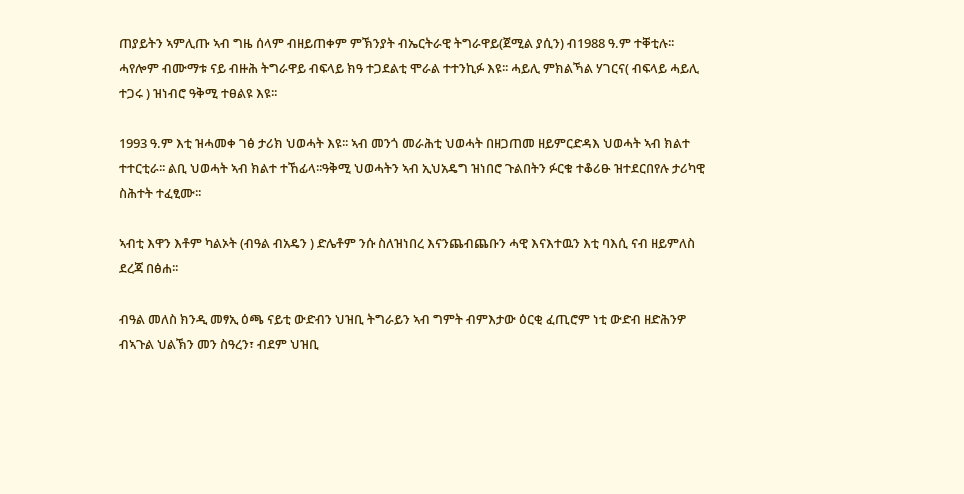ጠያይትን ኣምሊጡ ኣብ ግዜ ሰላም ብዘይጠቀም ምኽንያት ብኤርትራዊ ትግራዋይ(ጀሚል ያሲን) ብ1988 ዓ.ም ተቐቲሉ፡፡ ሓየሎም ብሙማቱ ናይ ብዙሕ ትግራዋይ ብፍላይ ክዓ ተጋደልቲ ሞራል ተተንኪፉ እዩ፡፡ ሓይሊ ምክልኻል ሃገርና( ብፍላይ ሓይሊ ተጋሩ ) ዝነብሮ ዓቅሚ ተፀልዩ እዩ፡፡

1993 ዓ.ም እቲ ዝሓመቀ ገፅ ታሪክ ህወሓት እዩ፡፡ ኣብ መንጎ መራሕቲ ህወሓት በዘጋጠመ ዘይምርድዳእ ህወሓት ኣብ ክልተ ተተርቲራ፡፡ ልቢ ህወሓት ኣብ ክልተ ተኸፊላ፡፡ዓቅሚ ህወሓትን ኣብ ኢህአዴግ ዝነበሮ ጉልበትን ፉርቁ ተቆሪፁ ዝተደርበየሉ ታሪካዊ ስሕተት ተፈፂሙ፡፡

ኣብቲ እዋን እቶም ካልኦት (ብዓል ብአዴን ) ድሌቶም ንሱ ስለዝነበረ እናንጨብጨቡን ሓዊ እናእተዉን እቲ ባእሲ ናብ ዘይምለስ ደረጃ በፅሐ፡፡

ብዓል መለስ ክንዲ መፃኢ ዕጫ ናይቲ ውድብን ህዝቢ ትግራይን ኣብ ግምት ብምእታው ዕርቂ ፈጢሮም ነቲ ውድብ ዘድሕንዎ ብኣጉል ህልኽን መን ስዓረን፣ ብደም ህዝቢ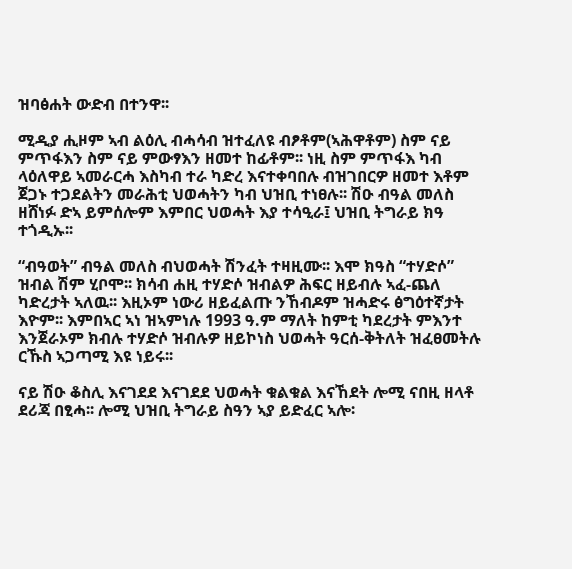ዝባፅሐት ውድብ በተንዋ፡፡

ሚዲያ ሒዞም ኣብ ልዕሊ ብሓሳብ ዝተፈለዩ ብፆቶም(ኣሕዋቶም) ስም ናይ ምጥፋእን ስም ናይ ምውፃእን ዘመተ ከፊቶም፡፡ ነዚ ስም ምጥፋእ ካብ ላዕለዋይ ኣመራርሓ እስካብ ተራ ካድረ እናተቀባበሉ ብዝገበርዎ ዘመተ እቶም ጀጋኑ ተጋደልትን መራሕቲ ህወሓትን ካብ ህዝቢ ተነፀሉ፡፡ ሽዑ ብዓል መለስ ዘሸነፉ ድኣ ይምሰሎም እምበር ህወሓት እያ ተሳዒራ፤ ህዝቢ ትግራይ ክዓ ተጎዲኡ፡፡

“ብዓወት” ብዓል መለስ ብህወሓት ሽንፈት ተዛዚሙ፡፡ እሞ ክዓስ “ተሃድሶ” ዝብል ሽም ሂቦሞ፡፡ ክሳብ ሐዚ ተሃድሶ ዝብልዎ ሕፍር ዘይብሉ ኣፈ-ጨለ ካድረታት ኣለዉ፡፡ እዚኦም ነውሪ ዘይፈልጡ ንኸብዶም ዝሓድሩ ፅግዕተኛታት እዮም፡፡ እምበኣር ኣነ ዝኣምነሉ 1993 ዓ.ም ማለት ከምቲ ካደረታት ምእንተ እንጀራኦም ክብሉ ተሃድሶ ዝብሉዎ ዘይኮነስ ህወሓት ዓርሰ-ቅትለት ዝፈፀመትሉ ርኹስ ኣጋጣሚ እዩ ነይሩ፡፡

ናይ ሽዑ ቆስሊ እናገደደ እናገደደ ህወሓት ቁልቁል እናኸደት ሎሚ ናበዚ ዘላቶ ደሪጃ በፂሓ፡፡ ሎሚ ህዝቢ ትግራይ ስዓን ኣያ ይድፈር ኣሎ፡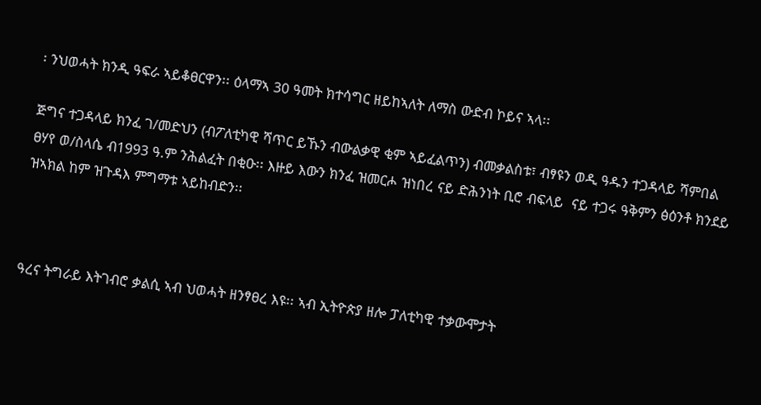፡ ንህወሓት ክንዲ ዓፍራ ኣይቆፀርዋን፡፡ ዕላማኣ 30 ዓመት ክተሳግር ዘይከኣለት ለማስ ውድብ ኮይና ኣላ፡፡

ጅግና ተጋዳላይ ክንፈ ገ/መድህን (ብፖለቲካዊ ሻጥር ይኹን ብውልቃዊ ቂም ኣይፈልጥን) ብመቃልስቱ፣ ብፃዩን ወዲ ዓዱን ተጋዳላይ ሻምበል ፀሃየ ወ/ስላሴ ብ1993 ዓ.ም ንሕልፈት በቂዑ፡፡ እዙይ እውን ክንፈ ዝመርሖ ዝነበረ ናይ ድሕንነት ቢሮ ብፍላይ  ናይ ተጋሩ ዓቅምን ፅዕንቶ ክንደይ ዝኣክል ከም ዝጉዳእ ምግማቱ ኣይከብድን፡፡



ዓረና ትግራይ እትገብሮ ቃልሲ ኣብ ህወሓት ዘንፃፀረ እዩ፡፡ ኣብ ኢትዮጵያ ዘሎ ፓለቲካዊ ተቃውሞታት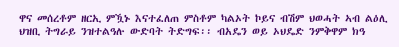ዋና መሰረቶም ዘርኢ ምዃኑ እናተፈለጠ ምስቶም ካልኦት ኮይና ብሽም ህወሓት ኣብ ልዕሊ ህዝቢ ትግራይ ንዝተልዓሉ ውድባት ትድግፍ፡፡ ብአዴን ወይ ኦህዴድ ንምቅዋም ክዓ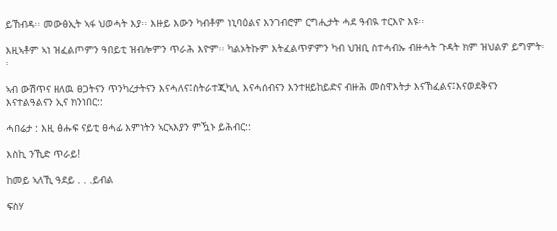ይኸብዳ፡፡ መውፅኢት ኣፋ ህወሓት እያ፡፡ እዙይ እውን ካብቶም ነኒባዕልና እንገብሮም ርግሒታት ሓደ ዓብዪ ተርእዮ እዩ፡፡

እዚኣቶም ኣነ ዝፈልጦምን ዓበይቲ ዝብሎምን ጥራሕ እዮም፡፡ ካልኦትኩም እትፈልጥዎምን ካብ ህዝቢ ስተሓብኡ ብዙሓት ጉዳት ክም ዝህልዎ ይግምት፡፡

ኣብ ውሽጥና ዘለዉ ፀጋትናን ጥንካረታትናን እናሓለና፤ስትራተጂካሊ እናሓሰብናን እንተዘይከይድና ብዙሕ መስዋእትታ እናኸፈልና፤እናወደቅናን እናተልዓልናን ኢና ክንነበር::

ሓበሬታ : እዚ ፅሑፍ ናይቲ ፀሓፊ እምነትን ኣርኣእያን ምዃኑ ይሕብር::

እስኪ ንኺድ ጥራይ!

ከመይ ኣለኺ ዓደይ . . .ይብል

ፍስሃ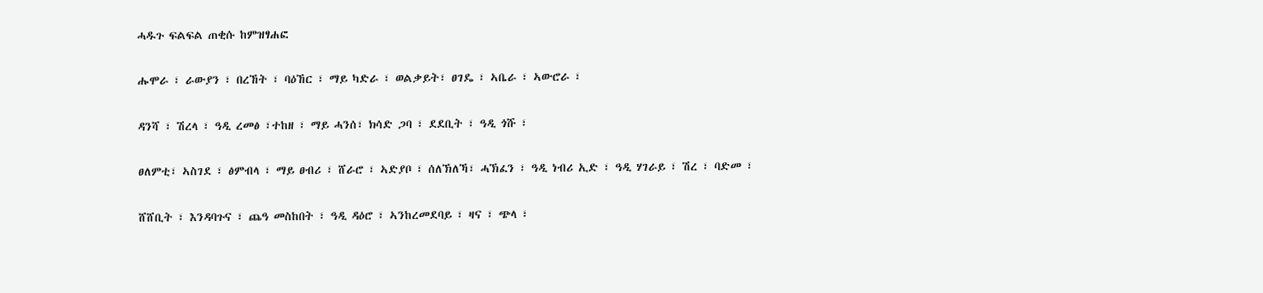ሓዱጉ ፍልፍል ጠቂሱ ከምዝፃሐፎ

ሑሞራ ፣ ራውያን ፣ በረኸት ፣ ባዕኸር ፣ ማይ ካድራ ፣ ወልቃይት፣ ፀገዴ ፣ ኣቤራ ፣ ኣውሮራ ፣

ዳንሻ ፣ ሽረላ ፣ ዓዲ ረመፅ ፣ተከዘ ፣ ማይ ሓንሰ፣ ክሳድ ጋባ ፣ ደደቢት ፣ ዓዲ ጎሹ ፣

ፀለምቲ፣ ኣስገደ ፣ ፅምብላ ፣ ማይ ፀብሪ ፣ ሸራሮ ፣ ኣድያቦ ፣ ሰለኽለኻ፣ ሓኽፈን ፣ ዓዲ ነብሪ ኢድ ፣ ዓዲ ሃገራይ ፣ ሽረ ፣ ባድመ ፣

ሸሸቢት ፣ እንዳባጉና ፣ ጨዓ መስከበት ፣ ዓዲ ዳዕሮ ፣ ኣንከረመደባይ ፣ ዛና ፣ ጭላ ፣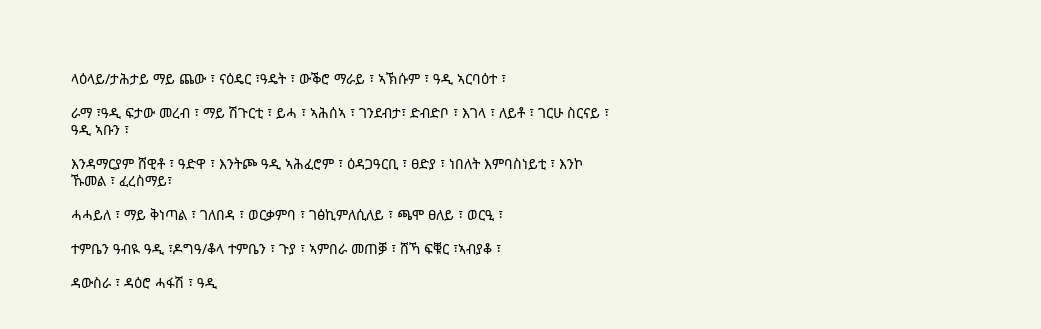ላዕላይ/ታሕታይ ማይ ጨው ፣ ናዕዴር ፣ዓዴት ፣ ውቕሮ ማራይ ፣ ኣኽሱም ፣ ዓዲ ኣርባዕተ ፣

ራማ ፣ዓዲ ፍታው መረብ ፣ ማይ ሽጉርቲ ፣ ይሓ ፣ ኣሕሰኣ ፣ ገንደብታ፣ ድብድቦ ፣ እገላ ፣ ለይቶ ፣ ገርሁ ስርናይ ፣ ዓዲ ኣቡን ፣

እንዳማርያም ሸዊቶ ፣ ዓድዋ ፣ እንትጮ ዓዲ ኣሕፈሮም ፣ ዕዳጋዓርቢ ፣ ፀድያ ፣ ነበለት እምባስነይቲ ፣ እንኮ ኹመል ፣ ፈረስማይ፣

ሓሓይለ ፣ ማይ ቅነጣል ፣ ገለበዳ ፣ ወርቃምባ ፣ ገፅኪምለሲለይ ፣ ጫሞ ፀለይ ፣ ወርዒ ፣

ተምቤን ዓብዪ ዓዲ ፣ዶግዓ/ቆላ ተምቤን ፣ ጉያ ፣ ኣምበራ መጠቓ ፣ ሸኻ ፍቑር ፣ኣብያቆ ፣

ዳውስራ ፣ ዳዕሮ ሓፋሽ ፣ ዓዲ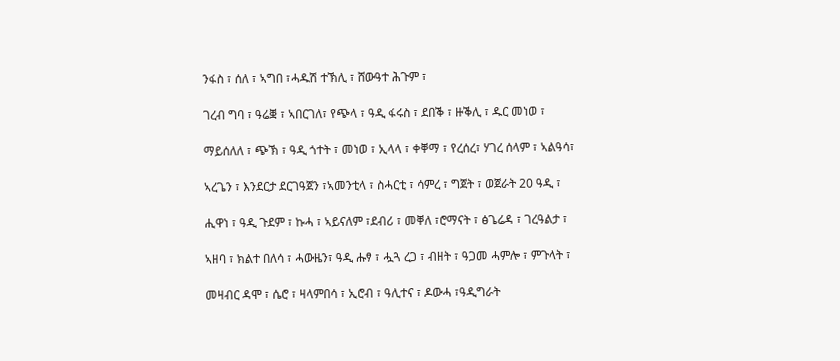ንፋስ ፣ ሰለ ፣ ኣግበ ፣ሓዱሽ ተኽሊ ፣ ሸውዓተ ሕጉም ፣

ገረብ ግባ ፣ ዓሬቛ ፣ ኣበርገለ፣ የጭላ ፣ ዓዲ ፋሩስ ፣ ደበቕ ፣ ዙቕሊ ፣ ዱር መነወ ፣

ማይሰለለ ፣ ጭኽ ፣ ዓዲ ጎተት ፣ መነወ ፣ ኢላላ ፣ ቀቐማ ፣ የረሰረ፣ ሃገረ ሰላም ፣ ኣልዓሳ፣

ኣረጌን ፣ እንደርታ ደርገዓጀን ፣ኣመንቲላ ፣ ስሓርቲ ፣ ሳምረ ፣ ግጀት ፣ ወጀራት 20 ዓዲ ፣

ሒዋነ ፣ ዓዲ ጉደም ፣ ኩሓ ፣ ኣይናለም ፣ደብሪ ፣ መቐለ ፣ሮማናት ፣ ፅጌሬዳ ፣ ገረዓልታ ፣

ኣዘባ ፣ ክልተ በለሳ ፣ ሓውዜን፣ ዓዲ ሑፃ ፣ ሗጓ ረጋ ፣ ብዘት ፣ ዓጋመ ሓምሎ ፣ ምጉላት ፣

መዛብር ዳሞ ፣ ሴሮ ፣ ዛላምበሳ ፣ ኢሮብ ፣ ዓሊተና ፣ ዶውሓ ፣ዓዲግራት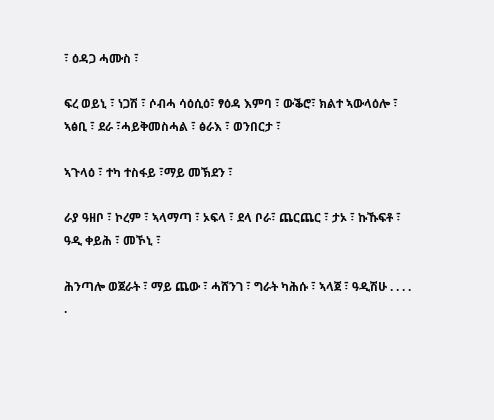፣ ዕዳጋ ሓሙስ ፣

ፍረ ወይኒ ፣ ነጋሽ ፣ ሶብሓ ሳዕሲዕ፣ ፃዕዳ እምባ ፣ ውቕሮ፣ ክልተ ኣውላዕሎ ፣ ኣፅቢ ፣ ደራ ፣ሓይቅመስሓል ፣ ፅራእ ፣ ወንበርታ ፣

ኣጉላዕ ፣ ተካ ተስፋይ ፣ማይ መኽደን ፣

ራያ ዓዘቦ ፣ ኮረም ፣ ኣላማጣ ፣ ኦፍላ ፣ ደላ ቦራ፣ ጨርጨር ፣ ታኦ ፣ ኩኹፍቶ ፣ ዓዲ ቀይሕ ፣ መኾኒ ፣

ሕንጣሎ ወጀራት ፣ ማይ ጨው ፣ ሓሸንገ ፣ ግራት ካሕሱ ፣ ኣላጀ ፣ ዓዲሽሁ . . . . .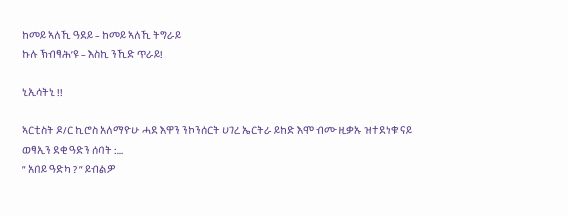ከመይ ኣለኺ ዓደይ – ከመይ ኣለኺ ትግራይ
ኩሉ ኽብፃሕ’ዩ – እስኪ ንኺድ ጥራይ!

ኒኢሳትኒ !!

ኣርቲስት ዶ/ር ኪሮስ አለማዮሁ ሓደ እዋን ንኮንሰርት ሀገረ ኤርትራ ይከድ እሞ ብሙዚቃኡ ዝተደነቁ ናይ ወፃኢን ደቂ ዓድን ሰባት :…
” አበይ ዓድካ ? ” ይብልዎ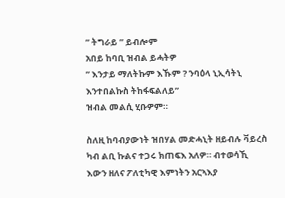” ትግራይ ” ይብሎም
አበይ ከባቢ ዝብል ይሓትዎ
” እንታይ ማለትኩም እኹም ? ንባዕላ ኒኢሳትኒ እንተበልኩስ ትከፋፍልለይ”
ዝብል መልሲ ሂቡዎም።

ስለዚ ከባብያውነት ዝበሃል መድሓኒት ዘይብሉ ቫይረስ ካብ ልቢ ኩልና ተጋሩ ክጠፍእ አለዎ። ብተወሳኺ እውን ዘለና ፖለቲካዊ እምነትን አርኣእያ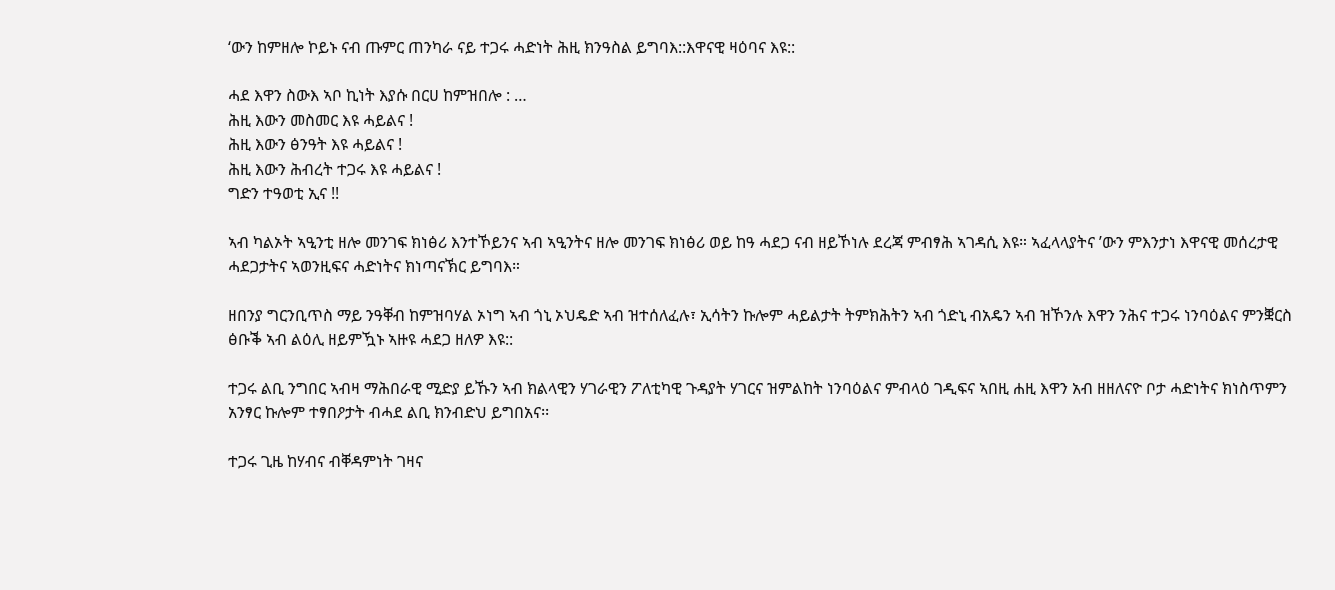‘ውን ከምዘሎ ኮይኑ ናብ ጡምር ጠንካራ ናይ ተጋሩ ሓድነት ሕዚ ክንዓስል ይግባእ::እዋናዊ ዛዕባና እዩ::

ሓደ እዋን ስውእ ኣቦ ኪነት እያሱ በርሀ ከምዝበሎ : …
ሕዚ እውን መስመር እዩ ሓይልና !
ሕዚ እውን ፅንዓት እዩ ሓይልና !
ሕዚ እውን ሕብረት ተጋሩ እዩ ሓይልና !
ግድን ተዓወቲ ኢና !!

ኣብ ካልኦት ኣዒንቲ ዘሎ መንገፍ ክነፅሪ እንተኾይንና ኣብ ኣዒንትና ዘሎ መንገፍ ክነፅሪ ወይ ከዓ ሓደጋ ናብ ዘይኾነሉ ደረጃ ምብፃሕ ኣገዳሲ እዩ። ኣፈላላያትና ’ውን ምእንታነ እዋናዊ መሰረታዊ ሓደጋታትና ኣወንዚፍና ሓድነትና ክነጣናኽር ይግባእ።

ዘበንያ ግርንቢጥስ ማይ ንዓቐብ ከምዝባሃል ኦነግ ኣብ ጎኒ ኦህዴድ ኣብ ዝተሰለፈሉ፣ ኢሳትን ኩሎም ሓይልታት ትምክሕትን ኣብ ጎድኒ ብአዴን ኣብ ዝኾንሉ እዋን ንሕና ተጋሩ ነንባዕልና ምንቛርስ ፅቡቕ ኣብ ልዕሊ ዘይምዃኑ ኣዙዩ ሓደጋ ዘለዎ እዩ::

ተጋሩ ልቢ ንግበር ኣብዛ ማሕበራዊ ሚድያ ይኹን ኣብ ክልላዊን ሃገራዊን ፖለቲካዊ ጉዳያት ሃገርና ዝምልከት ነንባዕልና ምብላዕ ገዲፍና ኣበዚ ሐዚ እዋን አብ ዘዘለናዮ ቦታ ሓድነትና ክነስጥምን አንፃር ኩሎም ተፃበዖታት ብሓደ ልቢ ክንብድህ ይግበአና፡፡

ተጋሩ ጊዜ ከሃብና ብቐዳምነት ገዛና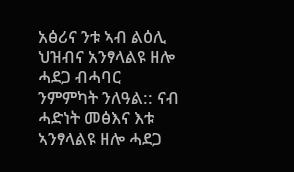አፅሪና ንቱ ኣብ ልዕሊ ህዝብና አንፃላልዩ ዘሎ ሓደጋ ብሓባር ንምምካት ንለዓል:: ናብ ሓድነት መፅእና እቱ ኣንፃላልዩ ዘሎ ሓደጋ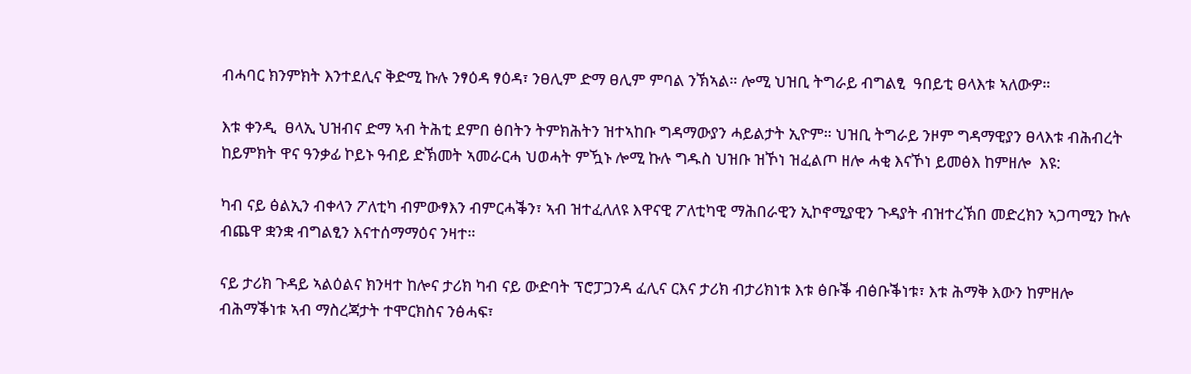ብሓባር ክንምክት እንተደሊና ቅድሚ ኩሉ ንፃዕዳ ፃዕዳ፣ ንፀሊም ድማ ፀሊም ምባል ንኽኣል። ሎሚ ህዝቢ ትግራይ ብግልፂ  ዓበይቲ ፀላእቱ ኣለውዎ።

እቱ ቀንዲ  ፀላኢ ህዝብና ድማ ኣብ ትሕቲ ደምበ ፅበትን ትምክሕትን ዝተኣከቡ ግዳማውያን ሓይልታት ኢዮም። ህዝቢ ትግራይ ንዞም ግዳማዊያን ፀላእቱ ብሕብረት ከይምክት ዋና ዓንቃፊ ኮይኑ ዓብይ ድኽመት ኣመራርሓ ህወሓት ምዃኑ ሎሚ ኩሉ ግዱስ ህዝቡ ዝኾነ ዝፈልጦ ዘሎ ሓቂ እናኾነ ይመፅእ ከምዘሎ  እዩ:

ካብ ናይ ፅልኢን ብቀላን ፖለቲካ ብምውፃእን ብምርሓቕን፣ ኣብ ዝተፈለለዩ እዋናዊ ፖለቲካዊ ማሕበራዊን ኢኮኖሚያዊን ጉዳያት ብዝተረኽበ መድረክን ኣጋጣሚን ኩሉ ብጨዋ ቋንቋ ብግልፂን እናተሰማማዕና ንዛተ።

ናይ ታሪክ ጉዳይ ኣልዕልና ክንዛተ ከሎና ታሪክ ካብ ናይ ውድባት ፕሮፓጋንዳ ፈሊና ርእና ታሪክ ብታሪክነቱ እቱ ፅቡቕ ብፅቡቕነቱ፣ እቱ ሕማቅ እውን ከምዘሎ ብሕማቕነቱ ኣብ ማስረጃታት ተሞርክስና ንፅሓፍ፣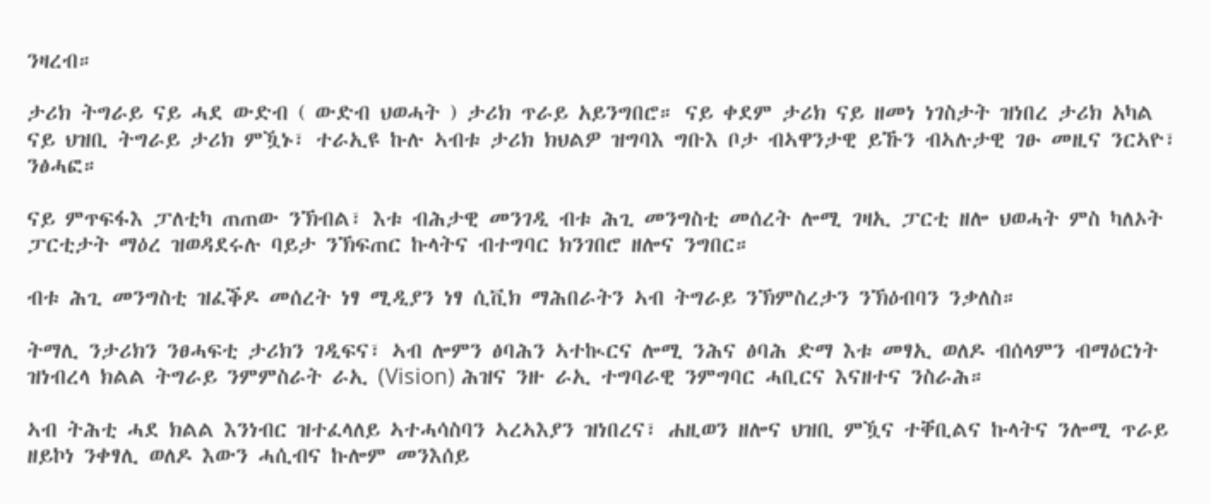ንዛረብ።

ታሪክ ትግራይ ናይ ሓደ ውድብ ( ውድብ ህወሓት ) ታሪክ ጥራይ አይንግበሮ። ናይ ቀደም ታሪክ ናይ ዘመነ ነገስታት ዝነበረ ታሪክ አካል ናይ ህዝቢ ትግራይ ታሪክ ምዃኑ፣ ተራኢዩ ኩሉ ኣብቱ ታሪክ ክህልዎ ዝግባእ ግቡእ ቦታ ብኣዋንታዊ ይኹን ብኣሉታዊ ገፁ መዚና ንርኣዮ፣ ንፅሓፎ።

ናይ ምጥፍፋእ ፓለቲካ ጠጠው ንኽብል፣ እቱ ብሕታዊ መንገዲ ብቱ ሕጊ መንግስቲ መሰረት ሎሚ ገዛኢ ፓርቲ ዘሎ ህወሓት ምስ ካለኦት ፓርቲታት ማዕረ ዝወዳደሩሉ ባይታ ንኽፍጠር ኩላትና ብተግባር ክንገበሮ ዘሎና ንግበር።

ብቱ ሕጊ መንግስቲ ዝፈቕዶ መሰረት ነፃ ሚዲያን ነፃ ሲቪክ ማሕበራትን ኣብ ትግራይ ንኽምስረታን ንኽዕብባን ንቃለስ።

ትማሊ ንታሪክን ንፀሓፍቲ ታሪክን ገዲፍና፣ ኣብ ሎምን ፅባሕን ኣተኲርና ሎሚ ንሕና ፅባሕ ድማ እቱ መፃኢ ወለዶ ብሰላምን ብማዕርነት ዝነብረላ ክልል ትግራይ ንምምስራት ራኢ (Vision) ሕዝና ንዙ ራኢ ተግባራዊ ንምግባር ሓቢርና እናዘተና ንስራሕ።

ኣብ ትሕቲ ሓደ ክልል እንነብር ዝተፈላለይ ኣተሓሳስባን ኣረኣእያን ዝነበረና፣ ሐዚወን ዘሎና ህዝቢ ምዃና ተቐቢልና ኩላትና ንሎሚ ጥራይ ዘይኮነ ንቀፃሊ ወለዶ እውን ሓሲብና ኩሎም መንእሰይ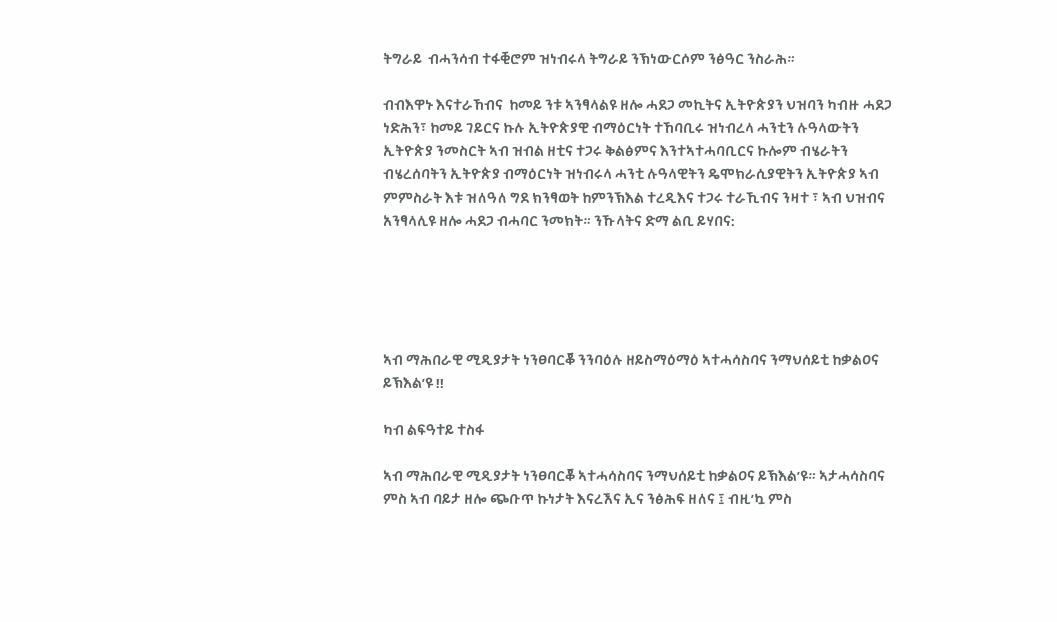ትግራይ  ብሓንሳብ ተፋቒሮም ዝነብሩላ ትግራይ ንኽነውርሶም ንፅዓር ንስራሕ።

ብብእዋኑ እናተራኸብና  ከመይ ንቱ ኣንፃላልዩ ዘሎ ሓደጋ መኪትና ኢትዮጵያን ህዝባን ካብዙ ሓደጋ ነድሕን፣ ከመይ ገይርና ኩሉ ኢትዮጵያዊ ብማዕርነት ተኸባቢሩ ዝነብረላ ሓንቲን ሉዓላውትን ኢትዮጵያ ንመስርት ኣብ ዝብል ዘቲና ተጋሩ ቅልፅምና እንተኣተሓባቢርና ኩሎም ብሄራትን ብሄረሰባትን ኢትዮጵያ ብማዕርነት ዝነብሩላ ሓንቲ ሉዓላዊትን ዴሞክራሲያዊትን ኢትዮጵያ ኣብ ምምስራት እቱ ዝለዓለ ግደ ክንፃወት ከምንኽእል ተረዲእና ተጋሩ ተራኺብና ንዛተ ፣ ኣብ ህዝብና አንፃላሊዩ ዘሎ ሓደጋ ብሓባር ንመክት። ንኹላትና ድማ ልቢ ይሃበና:





ኣብ ማሕበራዊ ሚዲያታት ነንፀባርቖ ንንባዕሉ ዘይስማዕማዕ ኣተሓሳስባና ንማህሰይቲ ከቃልዐና ይኽእል’ዩ !!

ካብ ልፍዓተይ ተስፋ

ኣብ ማሕበራዊ ሚዲያታት ነንፀባርቖ ኣተሓሳስባና ንማህሰይቲ ከቃልዐና ይኽእል’ዩ። ኣታሓሳስባና ምስ ኣብ ባይታ ዘሎ ጭቡጥ ኩነታት እናረኧና ኢና ንፅሕፍ ዘለና ፤ ብዚ’ኳ ምስ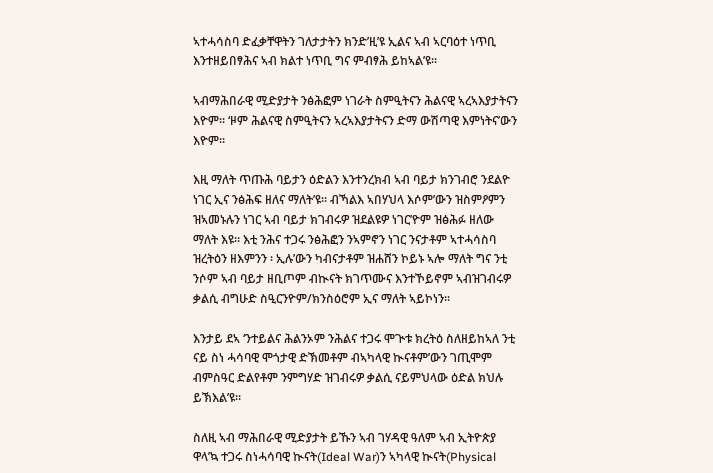ኣተሓሳስባ ድፈቃቸዋትን ገለታታትን ክንድ’ዚ’ዩ ኢልና ኣብ ኣርባዕተ ነጥቢ እንተዘይበፃሕና ኣብ ክልተ ነጥቢ ግና ምብፃሕ ይከኣል’ዩ።

ኣብማሕበራዊ ሚድያታት ንፅሕፎም ነገራት ስምዒትናን ሕልናዊ ኣረኣእያታትናን እዮም። ‘ዞም ሕልናዊ ስምዒትናን ኣረኣእያታትናን ድማ ውሽጣዊ እምነትና’ውን እዮም።

እዚ ማለት ጥጡሕ ባይታን ዕድልን እንተንረክብ ኣብ ባይታ ክንገብሮ ንደልዮ ነገር ኢና ንፅሕፍ ዘለና ማለት’ዩ። ብኻልእ ኣበሃህላ እሶም’ውን ዝስምዖምን ዝኣመኑሉን ነገር ኣብ ባይታ ክገብሩዎ ዝደልዩዎ ነገር’ዮም ዝፅሕፉ ዘለው ማለት እዩ። እቲ ንሕና ተጋሩ ንፅሕፎን ንኣምኖን ነገር ንናታቶም ኣተሓሳስባ ዝረትዕን ዘእምንን ፡ ኢሉ’ውን ካብናታቶም ዝሐሸን ኮይኑ ኣሎ ማለት ግና ንቲ ንሶም ኣብ ባይታ ዘቢጦም ብኲናት ክገጥሙና እንተኾይኖም ኣብዝገብሩዎ ቃልሲ ብግሁድ ስዒርንዮም/ክንስዕሮም ኢና ማለት ኣይኮነን።

እንታይ ደኣ ‘ንተይልና ሕልንኦም ንሕልና ተጋሩ ሞጒቱ ክረትዕ ስለዘይከኣለ ንቲ ናይ ስነ ሓሳባዊ ሞጎታዊ ድኽመቶም ብኣካላዊ ኲናቶም’ውን ገጢሞም ብምስዓር ድልየቶም ንምግሃድ ዝገብሩዎ ቃልሲ ናይምህላው ዕድል ክህሉ ይኽእል’ዩ።

ስለዚ ኣብ ማሕበራዊ ሚድያታት ይኹን ኣብ ገሃዳዊ ዓለም ኣብ ኢትዮጵያ ዋላ’ኳ ተጋሩ ስነሓሳባዊ ኲናት(Ideal War)ን ኣካላዊ ኲናት(Physical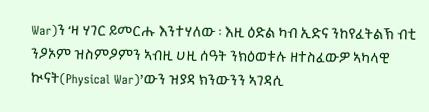War)ን ‘ዛ ሃገር ይመርሑ እንተሃለው ፡ እዚ ዕድል ካብ ኢድና ንከየፈትልኽ ብቲ ንዖኦም ዝስምዖምን ኣብዚ ሀዚ ሰዓት ንክዕወቱሉ ዘተስፈውዎ ኣካላዊ ኲናት(Physical War)’ውን ዝያዳ ክንውንን ኣገዳሲ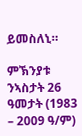ይመስለኒ።

ምኽንያቱ ንኣስታት 26 ዓመታት (1983 – 2009 ዓ/ም)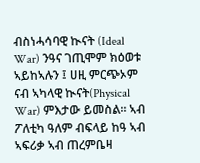ብስነሓሳባዊ ኲናት (Ideal War) ንዓና ገጢሞም ክዕወቱ ኣይከኣሉን ፤ ሀዚ ምርጭኦም ናብ ኣካላዊ ኲናት(Physical War) ምእታው ይመስል። ኣብ ፖለቲካ ዓለም ብፍላይ ከዓ ኣብ ኣፍሪቃ ኣብ ጠረምቤዛ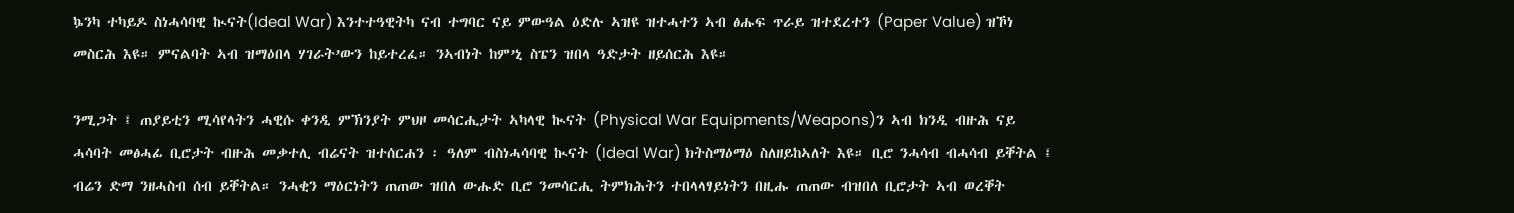ኴንካ ተካይዶ ስነሓሳባዊ ኲናት(Ideal War) እንተተዓዊትካ ናብ ተግባር ናይ ምውዓል ዕድሉ ኣዝዩ ዝተሓተን ኣብ ፅሑፍ ጥራይ ዝተደረተን (Paper Value) ዝኾነ መስርሕ እዩ። ምናልባት ኣብ ዝማዕበላ ሃገራት’ውን ከይተረፈ። ንኣብነት ከም’ኒ ስፔን ዝበላ ዓድታት ዘይሰርሕ እዩ።

ንሚጋት ፤ ጠያይቲን ሚሳየላትን ሓዊሱ ቀንዲ ምኽንያት ምህዞ መሳርሒታት ኣካላዊ ኲናት (Physical War Equipments/Weapons)ን ኣብ ክንዲ ብዙሕ ናይ ሓሳባት መፅሓፊ ቢሮታት ብዙሕ መቃተሊ ብሬናት ዝተሰርሐን ፡ ዓለም ብስነሓሳባዊ ኲናት (Ideal War) ክትስማዕማዕ ስለዘይከኣለት እዩ። ቢሮ ንሓሳብ ብሓሳብ ይቐትል ፤ ብሬን ድማ ንዘሓስብ ሰብ ይቐትል። ንሓቂን ማዕርነትን ጠጠው ዝበለ ውሑድ ቢሮ ንመሳርሒ ትምክሕትን ተበላላፃይነትን በዚሑ ጠጠው ብዝበለ ቢሮታት ኣብ ወረቐት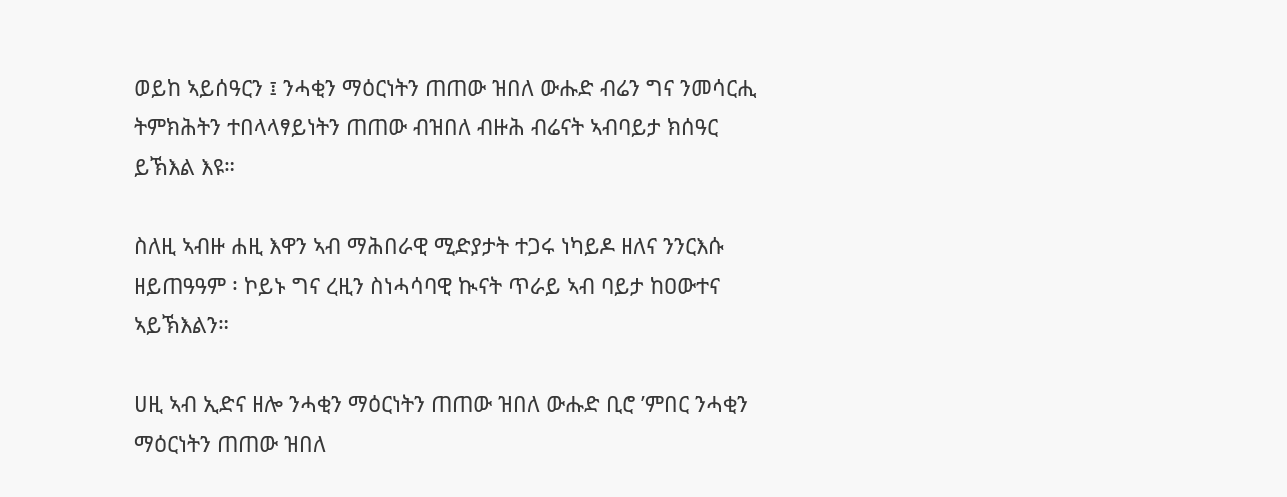ወይከ ኣይሰዓርን ፤ ንሓቂን ማዕርነትን ጠጠው ዝበለ ውሑድ ብሬን ግና ንመሳርሒ ትምክሕትን ተበላላፃይነትን ጠጠው ብዝበለ ብዙሕ ብሬናት ኣብባይታ ክሰዓር ይኽእል እዩ።

ስለዚ ኣብዙ ሐዚ እዋን ኣብ ማሕበራዊ ሚድያታት ተጋሩ ነካይዶ ዘለና ንንርእሱ ዘይጠዓዓም ፡ ኮይኑ ግና ረዚን ስነሓሳባዊ ኲናት ጥራይ ኣብ ባይታ ከዐውተና ኣይኽእልን።

ሀዚ ኣብ ኢድና ዘሎ ንሓቂን ማዕርነትን ጠጠው ዝበለ ውሑድ ቢሮ ’ምበር ንሓቂን ማዕርነትን ጠጠው ዝበለ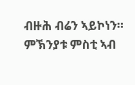ብዙሕ ብሬን ኣይኮነን። ምኽንያቱ ምስቲ ኣብ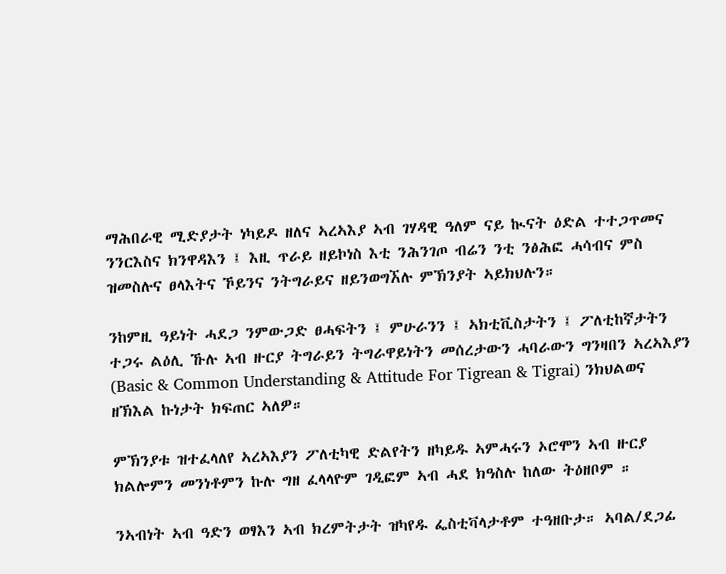ማሕበራዊ ሚድያታት ነካይዶ ዘለና ኣረኣእያ ኣብ ገሃዳዊ ዓለም ናይ ኲናት ዕድል ተተጋጥመና ንንርእስና ክንዋዳእን ፤ እዚ ጥራይ ዘይኮነስ እቲ ንሕንገጦ ብሬን ንቲ ንፅሕፎ ሓሳብና ምስ ዝመስሉና ፀላእትና ኾይንና ንትግራይና ዘይንወግኧሉ ምኽንያት ኣይክህሉን።

ንከምዚ ዓይነት ሓደጋ ንምውጋድ ፀሓፍትን ፤ ምሁራንን ፤ ኣክቲቪስታትን ፤ ፖለቲከኛታትን ተጋሩ ልዕሊ ኹሉ ኣብ ዙርያ ትግራይን ትግራዋይነትን መሰረታውን ሓባራውን ግንዛበን ኣረኣእያን (Basic & Common Understanding & Attitude For Tigrean & Tigrai) ንክህልወና ዘኽእል ኩነታት ክፍጠር ኣለዎ።

ምኽንያቱ ዝተፈላለየ ኣረኣእያን ፖለቲካዊ ድልየትን ዘካይዱ ኣምሓሩን ኦሮሞን ኣብ ዙርያ ክልሎምን መንነቶምን ኩሉ ግዘ ፈላላዮም ገዲፎም ኣብ ሓደ ክዓስሉ ከለው ትዕዘቦም ።

ንኣብነት ኣብ ዓድን ወፃእን ኣብ ክረምትታት ዝካየዱ ፌስቲቫላታቶም ተዓዘቡታ። ኣባል/ደጋፊ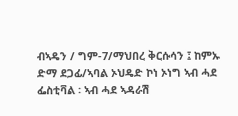ብኣዴን / ግም-7/ማህበረ ቅርሱሳን ፤ ከምኡ ድማ ደጋፊ/ኣባል ኦህዴድ ኮነ ኦነግ ኣብ ሓደ ፌስቲቫል ፡ ኣብ ሓደ ኣዳራሽ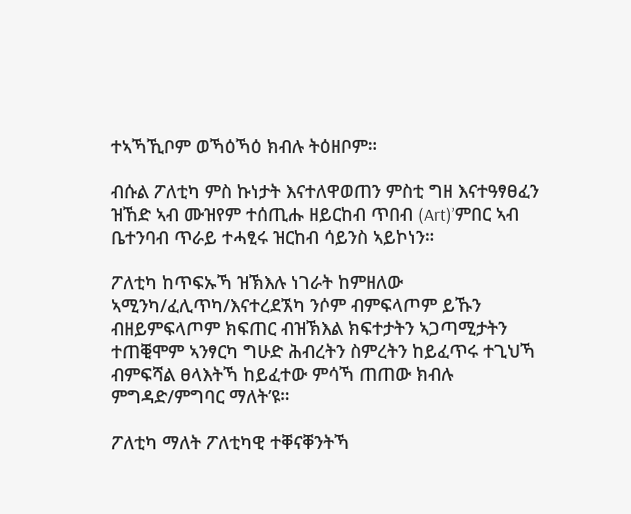ተኣኻኺቦም ወኻዕኻዕ ክብሉ ትዕዘቦም።

ብሱል ፖለቲካ ምስ ኩነታት እናተለዋወጠን ምስቲ ግዘ እናተዓፃፀፈን ዝኸድ ኣብ ሙዝየም ተሰጢሑ ዘይርከብ ጥበብ (Art)’ምበር ኣብ ቤተንባብ ጥራይ ተሓፂሩ ዝርከብ ሳይንስ ኣይኮነን።

ፖለቲካ ከጥፍኡኻ ዝኽእሉ ነገራት ከምዘለው ኣሚንካ/ፈሊጥካ/እናተረደኧካ ንሶም ብምፍላጦም ይኹን ብዘይምፍላጦም ክፍጠር ብዝኽእል ክፍተታትን ኣጋጣሚታትን ተጠቒሞም ኣንፃርካ ግሁድ ሕብረትን ስምረትን ከይፈጥሩ ተጊህኻ ብምፍሻል ፀላእትኻ ከይፈተው ምሳኻ ጠጠው ክብሉ ምግዳድ/ምግባር ማለት’ዩ።

ፖለቲካ ማለት ፖለቲካዊ ተቐናቐንትኻ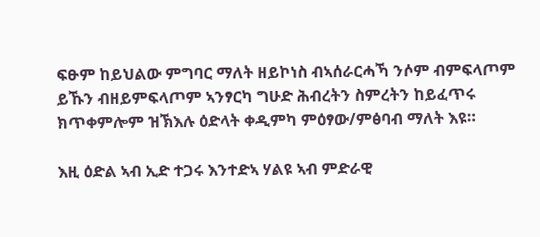ፍፁም ከይህልው ምግባር ማለት ዘይኮነስ ብኣሰራርሓኻ ንሶም ብምፍላጦም ይኹን ብዘይምፍላጦም ኣንፃርካ ግሁድ ሕብረትን ስምረትን ከይፈጥሩ ክጥቀምሎም ዝኽእሉ ዕድላት ቀዲምካ ምዕፃው/ምፅባብ ማለት እዩ።

እዚ ዕድል ኣብ ኢድ ተጋሩ እንተድኣ ሃልዩ ኣብ ምድራዊ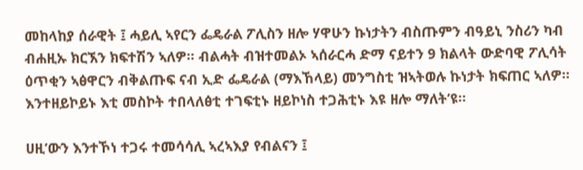መከላከያ ሰራዊት ፤ ሓይሊ ኣየርን ፌዴራል ፖሊስን ዘሎ ሃዋሁን ኩነታትን ብስጡምን ብዓይኒ ንስሪን ካብ ብሐዚኡ ክርኧን ክፍተሽን ኣለዎ። ብልሓት ብዝተመልኦ ኣሰራርሓ ድማ ናይተን 9 ክልላት ውድባዊ ፖሊሳት ዕጥቂን ኣፅዋርን ብቅልጡፍ ናብ ኢድ ፌዴራል (ማእኸላይ) መንግስቲ ዝኣትወሉ ኩነታት ክፍጠር ኣለዎ። እንተዘይኮይኑ እቲ መስኮት ተበላለፅቲ ተገፍቲኑ ዘይኮነስ ተጋሕቲኑ እዩ ዘሎ ማለት’ዩ።

ሀዚ’ውን እንተኾነ ተጋሩ ተመሳሳሊ ኣረኣእያ የብልናን ፤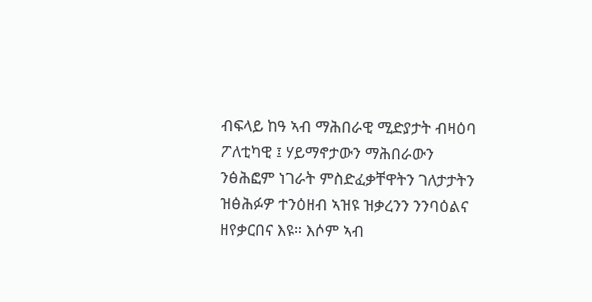ብፍላይ ከዓ ኣብ ማሕበራዊ ሚድያታት ብዛዕባ ፖለቲካዊ ፤ ሃይማኖታውን ማሕበራውን ንፅሕፎም ነገራት ምስድፈቃቸዋትን ገለታታትን ዝፅሕፉዎ ተንዕዘብ ኣዝዩ ዝቃረንን ንንባዕልና ዘየቃርበና እዩ። እሶም ኣብ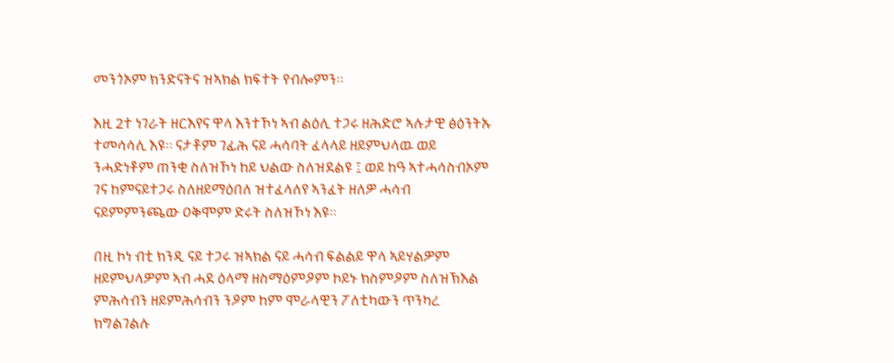መንጎኦም ክንድናትና ዝኣክል ክፍተት የብሎምን።

እዚ 2ተ ነገራት ዘርእየና ዋላ እንተኾነ ኣብ ልዕሊ ተጋሩ ዘሕድሮ ኣሉታዊ ፅዕንትኡ ተመሳሳሊ እዩ። ናታቶም ገፊሕ ናይ ሓሳባት ፈላላይ ዘይምህላዉ ወይ ንሓድነቶም ጠንቂ ስለዝኾነ ከይ ህልው ስለዝደልዩ ፤ ወይ ከዓ ኣተሓሳስብኦም ገና ከምናይተጋሩ ስለዘይማዕበለ ዝተፈላለየ ኣንፈት ዘለዎ ሓሳብ ናይምምንጫው ዐቅሞም ድሩት ስለዝኾነ እዩ።

በዚ ኮነ ብቲ ክንዲ ናይ ተጋሩ ዝኣክል ናይ ሓሳብ ፍልልይ ዋላ ኣይሃልዎም ዘይምህላዎም ኣብ ሓደ ዕላማ ዘስማዕምዖም ኮይኑ ክስምዖም ስለዝኽእል ምሕሳብን ዘይምሕሳብን ንዖም ከም ሞራላዊን ፖለቲካውን ጥንካረ ክግልገልሉ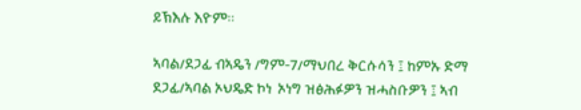ይኽእሉ እዮም።

ኣባል/ደጋፊ ብኣዴን /ግም-7/ማህበረ ቅርሱሳን ፤ ከምኡ ድማ ደጋፊ/ኣባል ኦህዴድ ኮነ  ኦነግ ዝፅሕፉዎን ዝሓስቡዎን ፤ ኣብ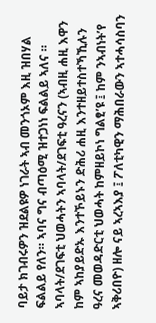ባይታ ክገብሩዎን ዝደልዩዎ ነገራት ኣብ መንጎኦም እዚ ዝበሃል ፍልልይ የለን። ኣባና ግና ብጣዕሚ ዝተጋነነ ፍልልይ ኣለና ። ኣባላት/ደገፍቲ ህወሓትን ኣባላት/ደገፍቲ ዓረናን (ኣብዚ ሐዚ እዋን ከም ኣከያይድኡ እንተኾይኑን ድሕሪ ሐዚ እንተዘይተስተኻኺሉን ዓረና መወዳድርቲ ህወሓት ከምዘይኮነ ግልፂ’ዩ ፤ ከም ንኣብነት’የ ኣቅሪበዮ) ዘሎ ናይ ኣረኣእያ ፤ ፖለቲካዊን ማሕበራውን ኣተሓሳስባን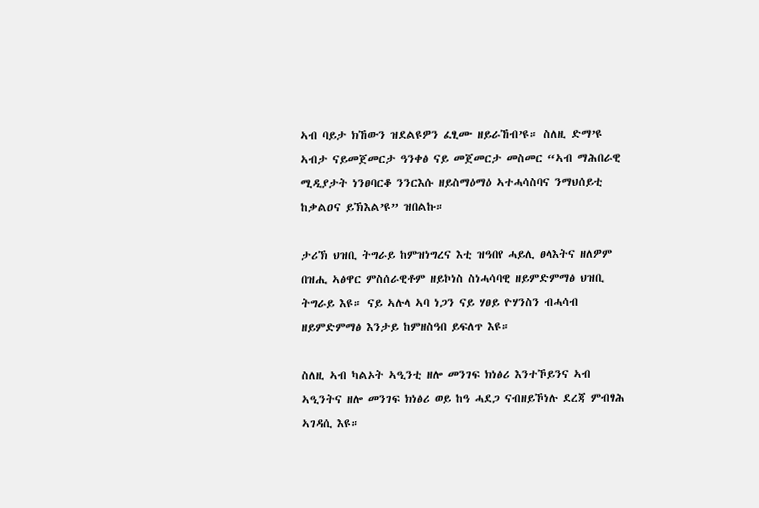ኣብ ባይታ ክኸውን ዝደልዩዎን ፈፂሙ ዘይራኸብ’ዩ። ስለዚ ድማ’ዩ ኣብታ ናይመጀመርታ ዓንቀፅ ናይ መጀመርታ መስመር “ኣብ ማሕበራዊ ሚዲያታት ነንፀባርቆ ንንርእሱ ዘይስማዕማዕ ኣተሓሳስባና ንማህሰይቲ ከቃልዐና ይኽእል’ዩ” ዝበልኩ።

ታሪኽ ህዝቢ ትግራይ ከምዝነግረና እቲ ዝዓበየ ሓይሊ ፀላእትና ዘለዎም በዝሒ ኣፅዋር ምስሰራዊቶም ዘይኮነስ ስነሓሳባዊ ዘይምድምማፅ ህዝቢ ትግራይ እዩ። ናይ ኣሉላ ኣባ ነጋን ናይ ሃፀይ ዮሃንስን ብሓሳብ ዘይምድምማፅ እንታይ ከምዘስዓበ ይፍለጥ እዩ።

ስለዚ ኣብ ካልኦት ኣዒንቲ ዘሎ መንገፍ ክነፅሪ እንተኾይንና ኣብ ኣዒንትና ዘሎ መንገፍ ክነፅሪ ወይ ከዓ ሓደጋ ናብዘይኾነሉ ደረጃ ምብፃሕ ኣገዳሲ እዩ።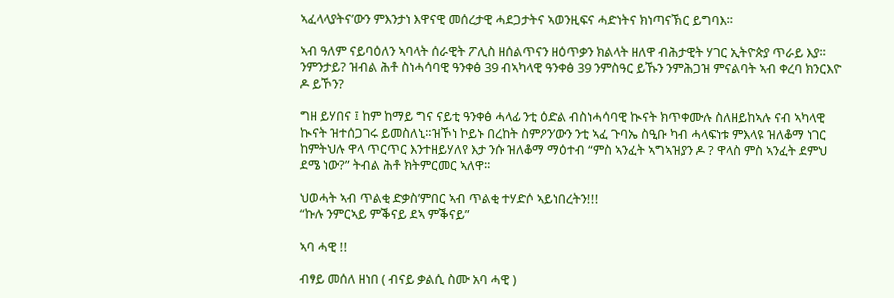ኣፈላላያትና’ውን ምእንታነ እዋናዊ መሰረታዊ ሓደጋታትና ኣወንዚፍና ሓድነትና ክነጣናኽር ይግባእ።

ኣብ ዓለም ናይባዕለን ኣባላት ሰራዊት ፖሊስ ዘሰልጥናን ዘዕጥቃን ክልላት ዘለዋ ብሕታዊት ሃገር ኢትዮጵያ ጥራይ እያ። ንምንታይ? ዝብል ሕቶ ስነሓሳባዊ ዓንቀፅ 39 ብኣካላዊ ዓንቀፅ 39 ንምስዓር ይኹን ንምሕጋዝ ምናልባት ኣብ ቀረባ ክንርእዮ ዶ ይኾን?

ግዘ ይሃበና ፤ ከም ከማይ ግና ናይቲ ዓንቀፅ ሓላፊ ንቲ ዕድል ብስነሓሳባዊ ኲናት ክጥቀሙሉ ስለዘይከኣሉ ናብ ኣካላዊ ኲናት ዝተሰጋገሩ ይመስለኒ።ዝኾነ ኮይኑ በረከት ስምዖን’ውን ንቲ ኣፈ ጉባኤ ስዒቡ ካብ ሓላፍነቱ ምእላዩ ዝለቆማ ነገር ከምትህሉ ዋላ ጥርጥር እንተዘይሃለየ እታ ንሱ ዝለቆማ ማዕተብ “ምስ ኣንፈት ኣግኣዝያን ዶ ? ዋላስ ምስ ኣንፈት ደምህ ደሜ ነው?” ትብል ሕቶ ክትምርመር ኣለዋ።

ህወሓት ኣብ ጥልቂ ድቃስ’ምበር ኣብ ጥልቂ ተሃድሶ ኣይነበረትን!!!
“ኩሉ ንምርኣይ ምቕናይ ደኣ ምቕናይ”

ኣባ ሓዊ !!

ብፃይ መሰለ ዘነበ ( ብናይ ቃልሲ ስሙ አባ ሓዊ )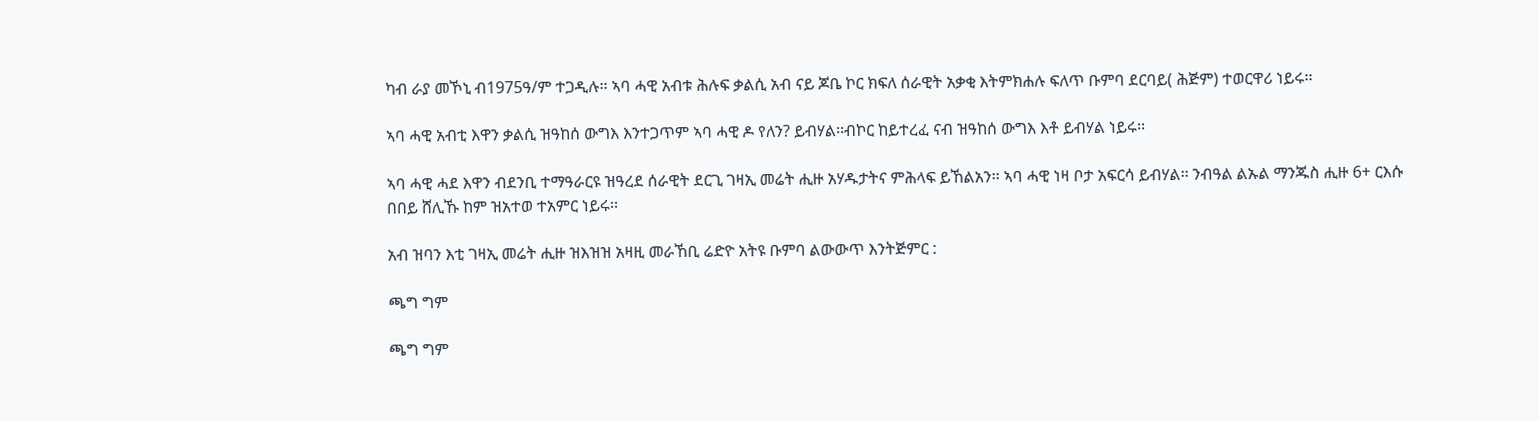ካብ ራያ መኾኒ ብ1975ዓ/ም ተጋዲሉ፡፡ ኣባ ሓዊ አብቱ ሕሉፍ ቃልሲ አብ ናይ ጆቤ ኮር ክፍለ ሰራዊት አቃቂ እትምክሐሉ ፍለጥ ቡምባ ደርባይ( ሕጅም) ተወርዋሪ ነይሩ፡፡

ኣባ ሓዊ አብቲ እዋን ቃልሲ ዝዓከሰ ውግእ እንተጋጥም ኣባ ሓዊ ዶ የለን? ይብሃል፡፡ብኮር ከይተረፈ ናብ ዝዓከሰ ውግእ እቶ ይብሃል ነይሩ፡፡

ኣባ ሓዊ ሓደ እዋን ብደንቢ ተማዓራርዩ ዝዓረደ ሰራዊት ደርጊ ገዛኢ መሬት ሒዙ አሃዱታትና ምሕላፍ ይኸልአን፡፡ ኣባ ሓዊ ነዛ ቦታ አፍርሳ ይብሃል፡፡ ንብዓል ልኡል ማንጁስ ሒዙ 6+ ርእሱ በበይ ሸሊኹ ከም ዝአተወ ተአምር ነይሩ፡፡

አብ ዝባን እቲ ገዛኢ መሬት ሒዙ ዝእዝዝ አዛዚ መራኸቢ ሬድዮ አትዩ ቡምባ ልውውጥ እንትጅምር :

ጫግ ግም

ጫግ ግም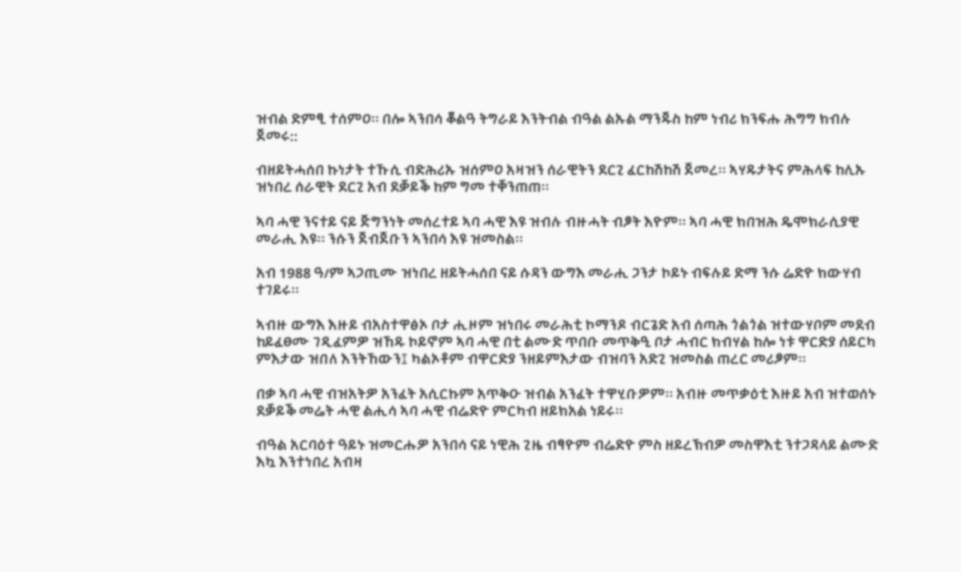ዝብል ድምፂ ተሰምዐ፡፡ በሎ ኣንበሳ ቖልዓ ትግራይ እንትብል ብዓል ልኡል ማንጁስ ከም ነብሪ ክንፍሑ ሕግግ ክብሉ ጀመሩ::

ብዘይትሓሰበ ኩነታት ተኹሲ ብድሕሪኡ ዝሰምዐ አዛዝን ሰራዊትን ደርጊ ፈርከሽከሽ ጀመረ፡፡ ኣሃዱታትና ምሕላፍ ከሊኡ ዝነበረ ሰራዊት ደርጊ አብ ደቓይቕ ከም ግመ ተቐንጠጠ፡፡

ኣባ ሓዊ ንናተይ ናይ ጅግንነት መሰረተይ ኣባ ሓዊ እዩ ዝብሉ ብዙሓት ብፆት እዮም፡፡ ኣባ ሓዊ ክበዝሕ ዴሞክራሲያዊ መራሒ እዩ፡፡ ንሱን ጀብጀቡን ኣንበሳ እዩ ዝመስል፡፡

አብ 1988 ዓ/ም ኣጋጢሙ ዝነበረ ዘይትሓሰበ ናይ ሱዳን ውግእ መራሒ ጋንታ ኮይኑ ብፍሉይ ድማ ንሱ ሬድዮ ክውሃብ ተገይሩ፡፡

ኣብዙ ውግእ እዙይ ብአስተዋፅኦ ቦታ ሒዞም ዝነበሩ መራሕቲ ኮማንዶ ብርጌድ አብ ሰጣሕ ጎልጎል ዝተውሃቦም መደብ ከይፈፀሙ ገዲፈምዎ ዝኸዱ ኮይኖም ኣባ ሓዊ በቲ ልሙድ ጥበቡ መጥቅዒ ቦታ ሓብር ክብሃል ከሎ ነቱ ዋርድያ ሰይርካ ምእታው ዝበለ እንትኸውን፤ ካልኦቶም ብዋርድያ ንዘይምእታው ብዝባን አድጊ ዝመስል ጠረር መሪፆም፡፡

በቃ ኣባ ሓዊ ብዝአትዎ አንፈት አሲርኩም አጥቅዑ ዝብል አንፈት ተዋሂቡዎም፡፡ አብዙ መጥቃዕቲ እዙይ አብ ዝተወሰኑ ደቓይቕ መሬት ሓዊ ልሒሳ ኣባ ሓዊ ብሬድዮ ምርካብ ዘይክአል ነይሩ፡፡

ብዓል አርባዕተ ዓይኑ ዝመርሑዎ አንበሳ ናይ ነዊሕ ጊዜ ብፃዮም ብሬድዮ ምስ ዘይረኽብዎ መስዋእቲ ንተጋዳላይ ልሙድ እኳ እንተነበረ አብዛ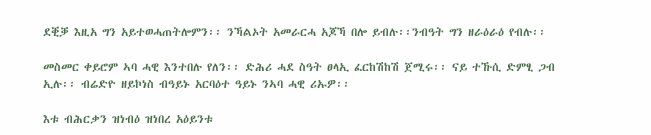ደቒቓ እዚአ ግን አይተወሓጠትሎምን፡፡ ንኻልኦት አመራርሓ አጆኻ በሎ ይብሉ፡፡ንብዓት ግን ዘራዕራዕ የብሉ፡፡

መስመር ቀይሮም ኣባ ሓዊ እንተበሉ የለን፡፡ ድሕሪ ሓደ ስዓት ፀላኢ ፈርከሽከሽ ጀሚሩ፡፡ ናይ ተኹሲ ድምፂ ጋብ ኢሉ፡፡ ብሬድዮ ዘይኮነስ ብዓይኑ አርባዕተ ዓይኑ ንኣባ ሓዊ ሪኡዎ፡፡

እቱ ብሕርቃን ዝነብዕ ዝነበረ አዕይንቱ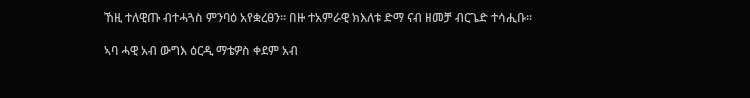ኸዚ ተለዊጡ ብተሓጓስ ምንባዕ አየቋረፀን፡፡ በዙ ተአምራዊ ክእለቱ ድማ ናብ ዘመቻ ብርጌድ ተሳሒቡ፡፡

ኣባ ሓዊ አብ ውግእ ዕርዲ ማቴዎስ ቀደም አብ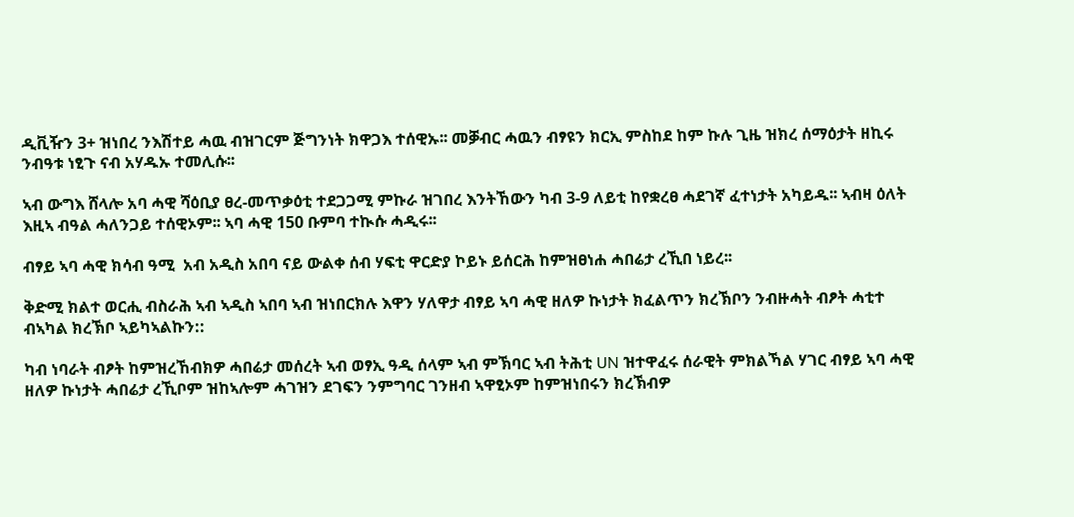ዲቪዥን 3+ ዝነበረ ንእሽተይ ሓዉ ብዝገርም ጅግንነት ክዋጋእ ተሰዊኡ፡፡ መቓብር ሓዉን ብፃዩን ክርኢ ምስከደ ከም ኩሉ ጊዜ ዝክረ ሰማዕታት ዘኪሩ ንብዓቱ ነፂጉ ናብ አሃዱኡ ተመሊሱ፡፡

ኣብ ውግእ ሸላሎ አባ ሓዊ ሻዕቢያ ፀረ-መጥቃዕቲ ተደጋጋሚ ምኩራ ዝገበረ እንትኸውን ካብ 3-9 ለይቲ ከየቋረፀ ሓደገኛ ፈተነታት አካይዱ፡፡ ኣብዛ ዕለት እዚኣ ብዓል ሓለንጋይ ተሰዊኦም፡፡ ኣባ ሓዊ 150 ቡምባ ተኲሱ ሓዲሩ፡፡

ብፃይ ኣባ ሓዊ ክሳብ ዓሚ  አብ አዲስ አበባ ናይ ውልቀ ሰብ ሃፍቲ ዋርድያ ኮይኑ ይሰርሕ ከምዝፀነሐ ሓበሬታ ረኺበ ነይረ፡፡

ቅድሚ ክልተ ወርሒ ብስራሕ ኣብ ኣዲስ ኣበባ ኣብ ዝነበርክሉ እዋን ሃለዋታ ብፃይ ኣባ ሓዊ ዘለዎ ኩነታት ክፈልጥን ክረኽቦን ንብዙሓት ብፆት ሓቲተ ብኣካል ክረኽቦ ኣይካኣልኩን::

ካብ ነባራት ብፆት ከምዝረኸብክዎ ሓበሬታ መሰረት ኣብ ወፃኢ ዓዲ ሰላም ኣብ ምኽባር ኣብ ትሕቲ UN ዝተዋፈሩ ሰራዊት ምክልኻል ሃገር ብፃይ ኣባ ሓዊ ዘለዎ ኩነታት ሓበሬታ ረኺቦም ዝከኣሎም ሓገዝን ደገፍን ንምግባር ገንዘብ ኣዋፂኦም ከምዝነበሩን ክረኽብዎ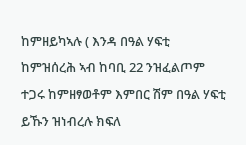ከምዘይካኣሉ ( እንዳ በዓል ሃፍቲ ከምዝሰረሕ ኣብ ከባቢ 22 ንዝፈልጦም ተጋሩ ከምዘፃወቶም እምበር ሽም በዓል ሃፍቲ ይኹን ዝነብረሉ ክፍለ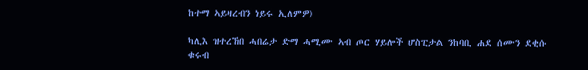ከተማ ኣይዛረብን ነይሩ ኢለምዎ)

ካሊእ ዝተረኸበ ሓበሬታ ድማ ሓሚሙ ኣብ ጦር ሃይሎች ሆስፒታል ንከባቢ ሐደ ሰሙን ደቂሱ ቁሩብ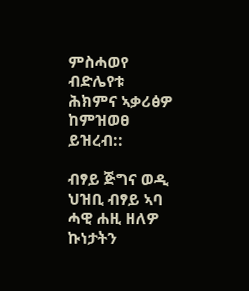ምስሓወየ ብድሌየቱ ሕክምና ኣቃሪፅዎ ከምዝወፀ ይዝረብ::

ብፃይ ጅግና ወዲ ህዝቢ ብፃይ ኣባ ሓዊ ሐዚ ዘለዎ ኩነታትን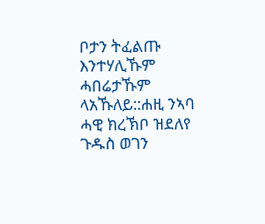ቦታን ትፈልጡ እንተሃሊኹም ሓበሬታኹም ላአኹለይ::ሐዚ ንኣባ ሓዊ ክረኽቦ ዝደለየ ጉዱስ ወገን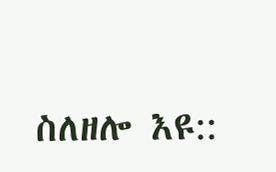ስለዘሎ እዩ::